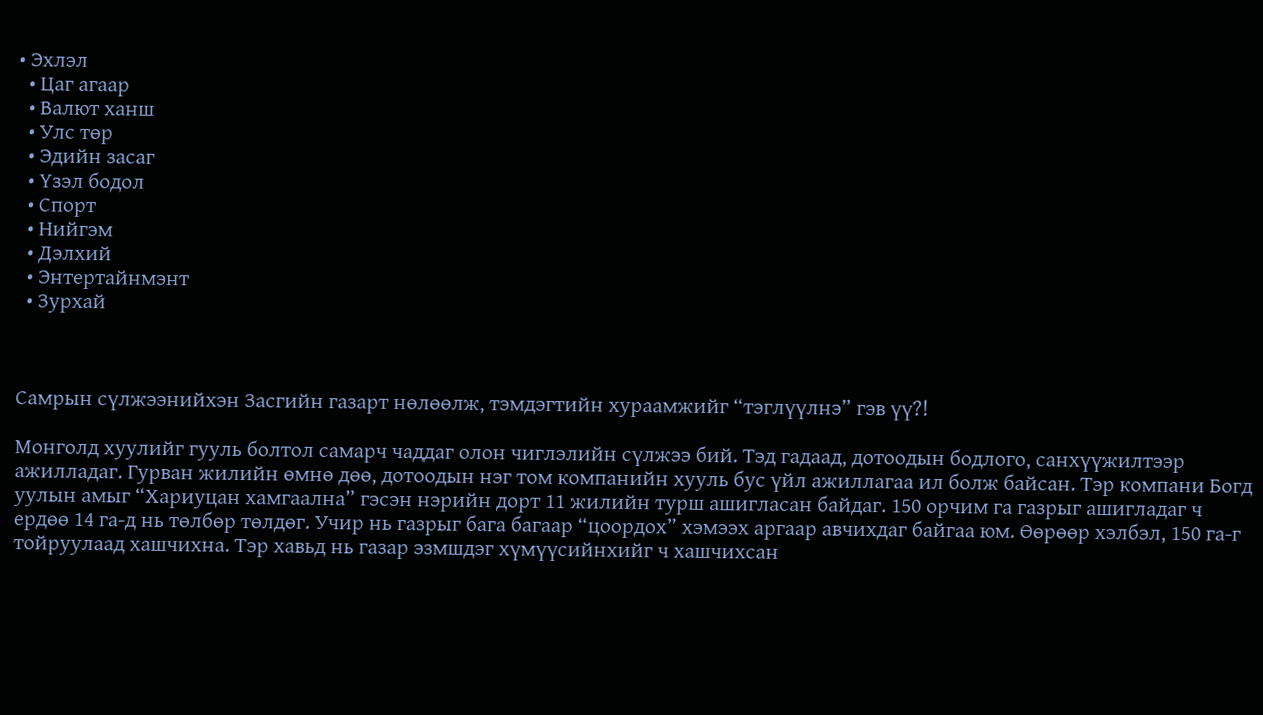• Эхлэл
  • Цаг агаар
  • Валют ханш
  • Улс төр
  • Эдийн засаг
  • Үзэл бодол
  • Спорт
  • Нийгэм
  • Дэлхий
  • Энтертайнмэнт
  • Зурхай



Самрын сүлжээнийхэн Засгийн газарт нөлөөлж, тэмдэгтийн хураамжийг “тэглүүлнэ” гэв үү?!

Монголд хуулийг гууль болтол самарч чаддаг олон чиглэлийн сүлжээ бий. Тэд гадаад, дотоодын бодлого, санхүүжилтээр ажилладаг. Гурван жилийн өмнө дөө, дотоодын нэг том компанийн хууль бус үйл ажиллагаа ил болж байсан. Тэр компани Богд уулын амыг “Хариуцан хамгаална” гэсэн нэрийн дорт 11 жилийн турш ашигласан байдаг. 150 орчим га газрыг ашигладаг ч ердөө 14 га-д нь төлбөр төлдөг. Учир нь газрыг бага багаар “цоордох” хэмээх аргаар авчихдаг байгаа юм. Өөрөөр хэлбэл, 150 га-г тойруулаад хашчихна. Тэр хавьд нь газар эзмшдэг хүмүүсийнхийг ч хашчихсан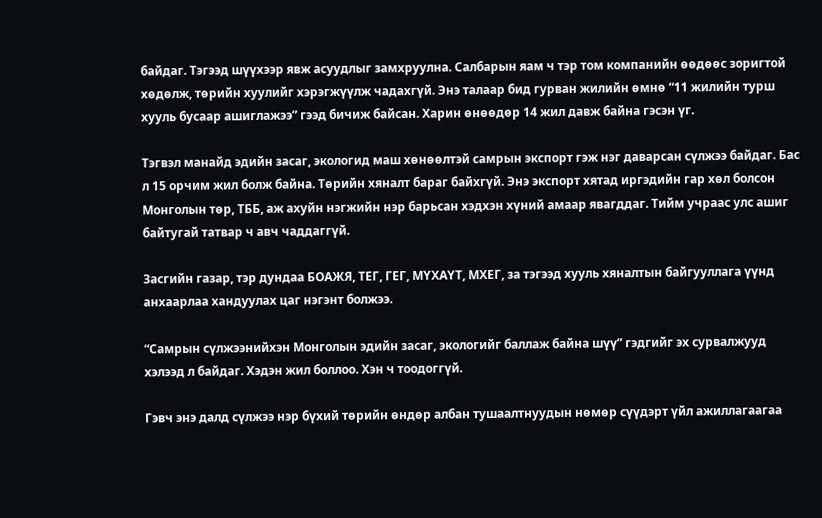байдаг. Тэгээд шүүхээр явж асуудлыг замхруулна. Салбарын яам ч тэр том компанийн өөдөөс зоригтой хөдөлж, төрийн хуулийг хэрэгжүүлж чадахгүй. Энэ талаар бид гурван жилийн өмнө “11 жилийн турш хууль бусаар ашиглажээ” гээд бичиж байсан. Харин өнөөдөр 14 жил давж байна гэсэн үг.

Тэгвэл манайд эдийн засаг, экологид маш хөнөөлтэй самрын экспорт гэж нэг даварсан сүлжээ байдаг. Бас л 15 орчим жил болж байна. Төрийн хяналт бараг байхгүй. Энэ экспорт хятад иргэдийн гар хөл болсон Монголын төр, ТББ, аж ахуйн нэгжийн нэр барьсан хэдхэн хүний амаар явагддаг. Тийм учраас улс ашиг байтугай татвар ч авч чаддаггүй.

Засгийн газар, тэр дундаа БОАЖЯ, ТЕГ, ГЕГ, МҮХАҮТ, МХЕГ, за тэгээд хууль хяналтын байгууллага үүнд анхаарлаа хандуулах цаг нэгэнт болжээ.

“Самрын сүлжээнийхэн Монголын эдийн засаг, экологийг баллаж байна шүү” гэдгийг эх сурвалжууд хэлээд л байдаг. Хэдэн жил боллоо. Хэн ч тоодоггүй.

Гэвч энэ далд сүлжээ нэр бүхий төрийн өндөр албан тушаалтнуудын нөмөр сүүдэрт үйл ажиллагаагаа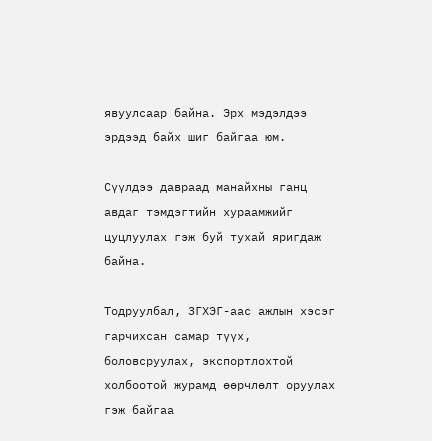явуулсаар байна. Эрх мэдэлдээ эрдээд байх шиг байгаа юм.

Сүүлдээ давраад манайхны ганц авдаг тэмдэгтийн хураамжийг цуцлуулах гэж буй тухай яригдаж байна.

Тодруулбал, ЗГХЭГ-аас ажлын хэсэг гарчихсан самар түүх, боловсруулах, экспортлохтой холбоотой журамд өөрчлөлт оруулах гэж байгаа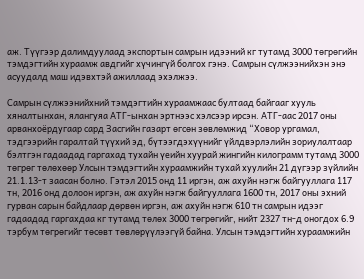аж. Түүгээр далимдуулаад экспортын самрын идээний кг тутамд 3000 төгрөгийн тэмдэгтийн хураамж авдгийг хүчингүй болгох гэнэ. Самрын сүлжээнийхэн энэ асуудалд маш идэвхтэй ажиллаад эхэлжээ.

Самрын сүлжээнийхний тэмдэгтийн хураамжаас бултаад байгааг хууль хяналтынхан, ялангуяа АТГ-ынхан эртнээс хэлсээр ирсэн. АТГ-аас 2017 оны арванхоёрдугаар сард Засгийн газарт өгсөн зөвлөмжид “Ховор ургамал, тэдгээрийн гаралтай түүхий эд, бүтээгдэхүүнийг үйлдвэрлэлийн зориулалтаар бэлтгэн гадаадад гаргахад тухайн үеийн хуурай жингийн килограмм тутамд 3000 төгрөг төлөхөөр Улсын тэмдэгтийн хураамжийн тухай хуулийн 21 дүгээр зүйлийн 21.1.13-т заасан болно. Гэтэл 2015 онд 11 иргэн, аж ахуйн нэгж байгууллага 117 тн, 2016 онд долоон иргэн, аж ахуйн нэгж байгууллага 1600 тн, 2017 оны эхний гурван сарын байдлаар дөрвөн иргэн, аж ахуйн нэгж 610 тн самрын идээг гадаадад гаргахдаа кг тутамд төлөх 3000 төгрөгийг, нийт 2327 тн-д оногдох 6.9 тэрбум төгрөгийг төсөвт төвлөрүүлээгүй байна. Улсын тэмдэгтийн хураамжийн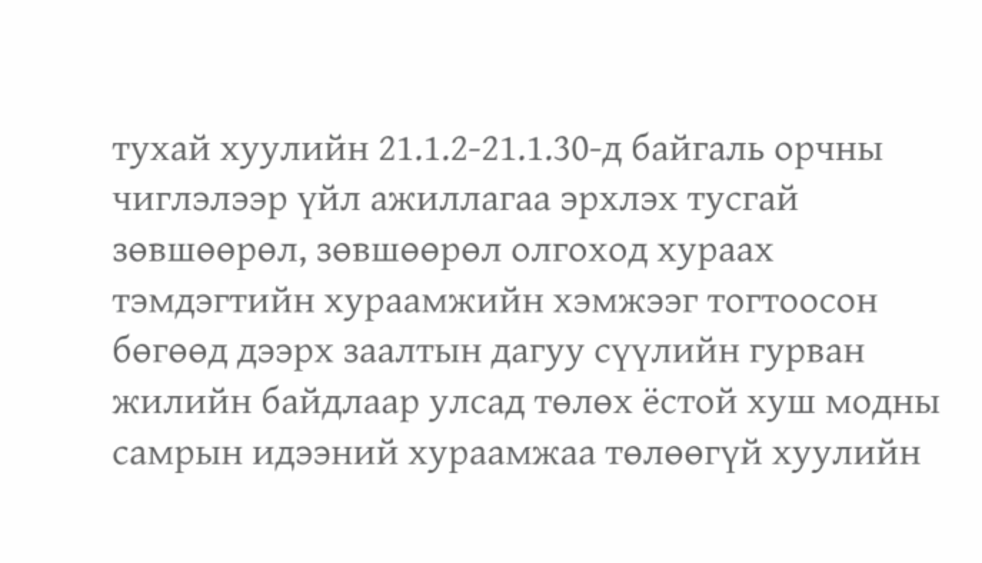тухай хуулийн 21.1.2-21.1.30-д байгаль орчны чиглэлээр үйл ажиллагаа эрхлэх тусгай зөвшөөрөл, зөвшөөрөл олгоход хураах тэмдэгтийн хураамжийн хэмжээг тогтоосон бөгөөд дээрх заалтын дагуу сүүлийн гурван жилийн байдлаар улсад төлөх ёстой хуш модны самрын идээний хураамжаа төлөөгүй хуулийн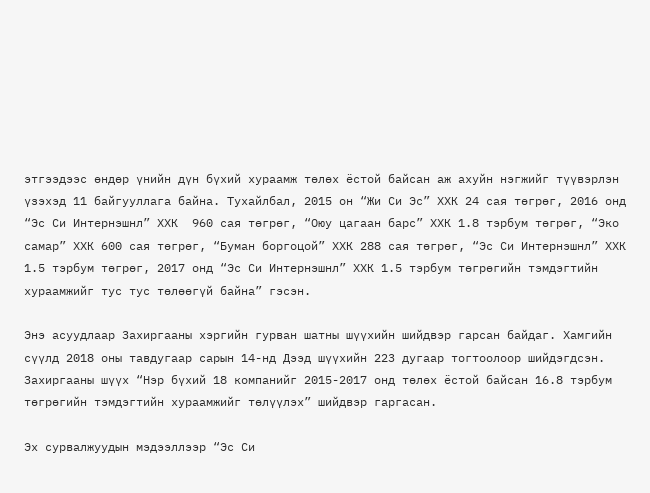этгээдээс өндөр үнийн дүн бүхий хураамж төлөх ёстой байсан аж ахуйн нэгжийг түүвэрлэн үзэхэд 11 байгууллага байна. Тухайлбал, 2015 он “Жи Си Эс” ХХК 24 сая төгрөг, 2016 онд “Эс Си Интернэшнл” ХХК  960 сая төгрөг, “Оюу цагаан барс” ХХК 1.8 тэрбум төгрөг, “Эко самар” ХХК 600 сая төгрөг, “Буман боргоцой” ХХК 288 сая төгрөг, “Эс Си Интернэшнл” ХХК 1.5 тэрбум төгрөг, 2017 онд “Эс Си Интернэшнл” ХХК 1.5 тэрбум төгрөгийн тэмдэгтийн хураамжийг тус тус төлөөгүй байна” гэсэн.

Энэ асуудлаар Захиргааны хэргийн гурван шатны шүүхийн шийдвэр гарсан байдаг. Хамгийн сүүлд 2018 оны тавдугаар сарын 14-нд Дээд шүүхийн 223 дугаар тогтоолоор шийдэгдсэн. Захиргааны шүүх “Нэр бүхий 18 компанийг 2015-2017 онд төлөх ёстой байсан 16.8 тэрбум төгрөгийн тэмдэгтийн хураамжийг төлүүлэх” шийдвэр гаргасан.

Эх сурвалжуудын мэдээллээр “Эс Си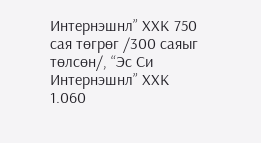Интернэшнл” ХХК 750 сая төгрөг /300 саяыг төлсөн/, “Эс Си Интернэшнл” ХХК 1.060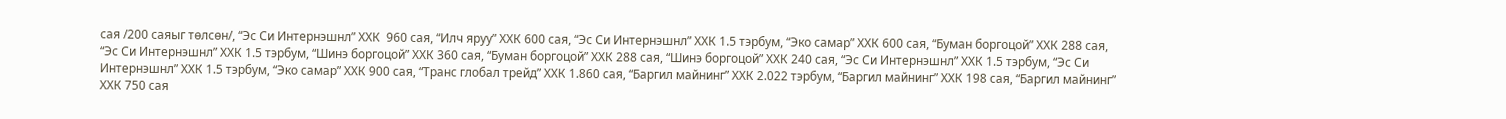сая /200 саяыг төлсөн/, “Эс Си Интернэшнл” ХХК  960 сая, “Илч яруу” ХХК 600 сая, “Эс Си Интернэшнл” ХХК 1.5 тэрбум, “Эко самар” ХХК 600 сая, “Буман боргоцой” ХХК 288 сая, “Эс Си Интернэшнл” ХХК 1.5 тэрбум, “Шинэ боргоцой” ХХК 360 сая, “Буман боргоцой” ХХК 288 сая, “Шинэ боргоцой” ХХК 240 сая, “Эс Си Интернэшнл” ХХК 1.5 тэрбум, “Эс Си Интернэшнл” ХХК 1.5 тэрбум, “Эко самар” ХХК 900 сая, “Транс глобал трейд” ХХК 1.860 сая, “Баргил майнинг” ХХК 2.022 тэрбум, “Баргил майнинг” ХХК 198 сая, “Баргил майнинг” ХХК 750 сая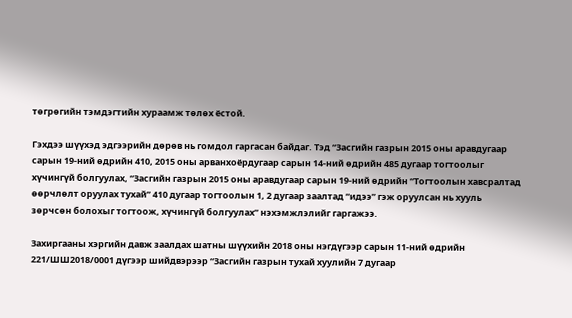төгрөгийн тэмдэгтийн хураамж төлөх ёстой.

Гэхдээ шүүхэд эдгээрийн дөрөв нь гомдол гаргасан байдаг. Тэд “Засгийн газрын 2015 оны аравдугаар сарын 19-ний өдрийн 410, 2015 оны арванхоёрдугаар сарын 14-ний өдрийн 485 дугаар тогтоолыг хүчингүй болгуулах, “Засгийн газрын 2015 оны аравдугаар сарын 19-ний өдрийн “Тогтоолын хавсралтад өөрчлөлт оруулах тухай” 410 дугаар тогтоолын 1, 2 дугаар заалтад “идээ” гэж оруулсан нь хууль зөрчсөн болохыг тогтоож, хүчингүй болгуулах” нэхэмжлэлийг гаргажээ.

Захиргааны хэргийн давж заалдах шатны шүүхийн 2018 оны нэгдүгээр сарын 11-ний өдрийн 221/ШШ2018/0001 дүгээр шийдвэрээр “Засгийн газрын тухай хуулийн 7 дугаар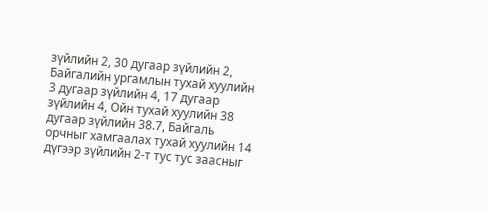зүйлийн 2, 30 дугаар зүйлийн 2, Байгалийн ургамлын тухай хуулийн 3 дугаар зүйлийн 4, 17 дугаар зүйлийн 4, Ойн тухай хуулийн 38 дугаар зүйлийн 38.7, Байгаль орчныг хамгаалах тухай хуулийн 14 дүгээр зүйлийн 2-т тус тус заасныг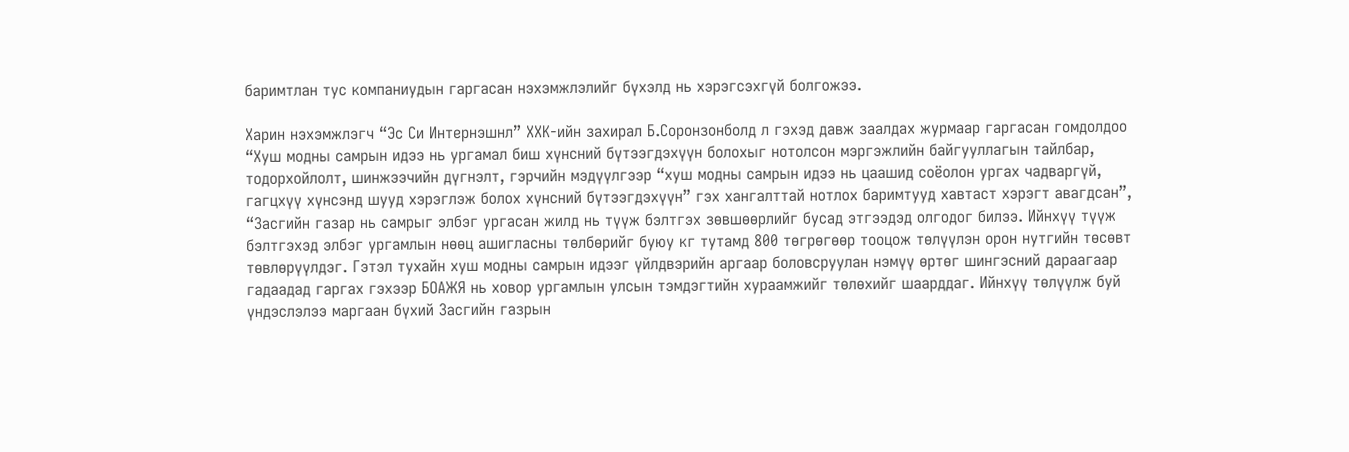баримтлан тус компаниудын гаргасан нэхэмжлэлийг бүхэлд нь хэрэгсэхгүй болгожээ.

Харин нэхэмжлэгч “Эс Си Интернэшнл” ХХК-ийн захирал Б.Соронзонболд л гэхэд давж заалдах журмаар гаргасан гомдолдоо  “Хуш модны самрын идээ нь ургамал биш хүнсний бүтээгдэхүүн болохыг нотолсон мэргэжлийн байгууллагын тайлбар, тодорхойлолт, шинжээчийн дүгнэлт, гэрчийн мэдүүлгээр “хуш модны самрын идээ нь цаашид соёолон ургах чадваргүй, гагцхүү хүнсэнд шууд хэрэглэж болох хүнсний бүтээгдэхүүн” гэх хангалттай нотлох баримтууд хавтаст хэрэгт авагдсан”, “Засгийн газар нь самрыг элбэг ургасан жилд нь түүж бэлтгэх зөвшөөрлийг бусад этгээдэд олгодог билээ. Ийнхүү түүж бэлтгэхэд элбэг ургамлын нөөц ашигласны төлбөрийг буюу кг тутамд 800 төгрөгөөр тооцож төлүүлэн орон нутгийн төсөвт төвлөрүүлдэг. Гэтэл тухайн хуш модны самрын идээг үйлдвэрийн аргаар боловсруулан нэмүү өртөг шингэсний дараагаар гадаадад гаргах гэхээр БОАЖЯ нь ховор ургамлын улсын тэмдэгтийн хураамжийг төлөхийг шаарддаг. Ийнхүү төлүүлж буй үндэслэлээ маргаан бүхий Засгийн газрын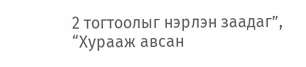2 тогтоолыг нэрлэн заадаг”, “Хурааж авсан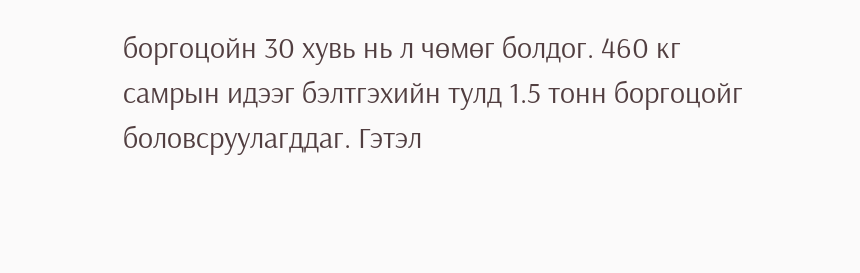боргоцойн 30 хувь нь л чөмөг болдог. 460 кг самрын идээг бэлтгэхийн тулд 1.5 тонн боргоцойг боловсруулагддаг. Гэтэл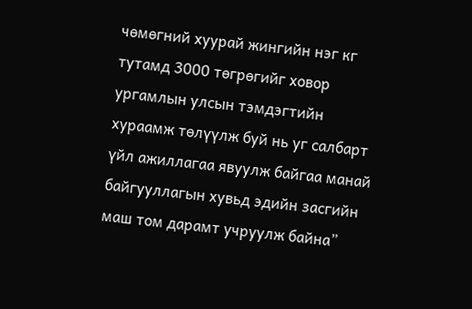чөмөгний хуурай жингийн нэг кг тутамд 3000 төгрөгийг ховор ургамлын улсын тэмдэгтийн хураамж төлүүлж буй нь уг салбарт үйл ажиллагаа явуулж байгаа манай байгууллагын хувьд эдийн засгийн маш том дарамт учруулж байна”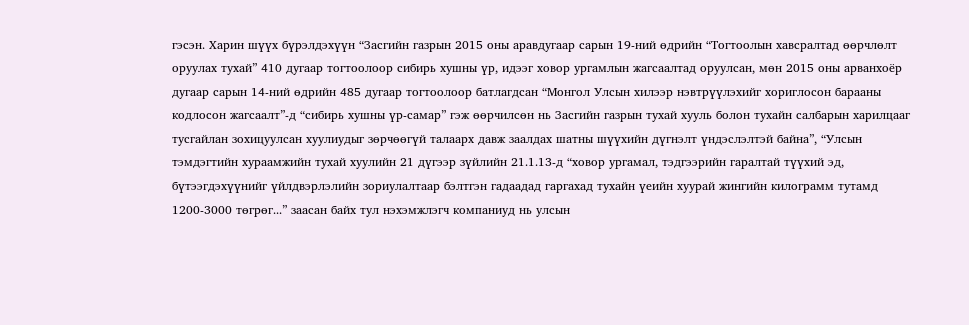гэсэн. Харин шүүх бүрэлдэхүүн “Засгийн газрын 2015 оны аравдугаар сарын 19-ний өдрийн “Тогтоолын хавсралтад өөрчлөлт оруулах тухай” 410 дугаар тогтоолоор сибирь хушны үр, идээг ховор ургамлын жагсаалтад оруулсан, мөн 2015 оны арванхоёр дугаар сарын 14-ний өдрийн 485 дугаар тогтоолоор батлагдсан “Монгол Улсын хилээр нэвтрүүлэхийг хориглосон барааны кодлосон жагсаалт”-д “сибирь хушны үр-самар” гэж өөрчилсөн нь Засгийн газрын тухай хууль болон тухайн салбарын харилцааг тусгайлан зохицуулсан хуулиудыг зөрчөөгүй талаарх давж заалдах шатны шүүхийн дүгнэлт үндэслэлтэй байна”, “Улсын тэмдэгтийн хураамжийн тухай хуулийн 21 дүгээр зүйлийн 21.1.13-д “ховор ургамал, тэдгээрийн гаралтай түүхий эд, бүтээгдэхүүнийг үйлдвэрлэлийн зориулалтаар бэлтгэн гадаадад гаргахад тухайн үеийн хуурай жингийн килограмм тутамд 1200-3000 төгрөг...” заасан байх тул нэхэмжлэгч компаниуд нь улсын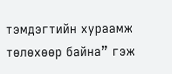тэмдэгтийн хураамж төлөхөөр байна” гэж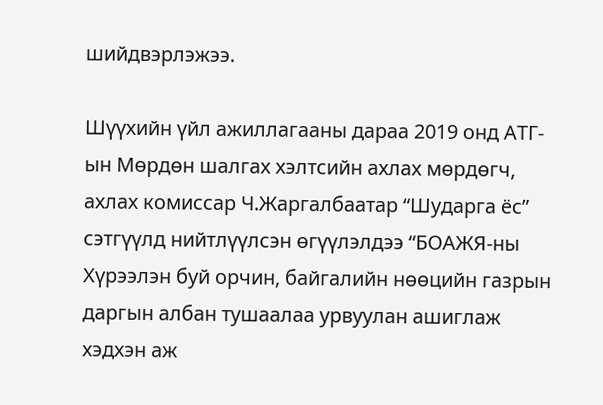шийдвэрлэжээ.

Шүүхийн үйл ажиллагааны дараа 2019 онд АТГ-ын Мөрдөн шалгах хэлтсийн ахлах мөрдөгч, ахлах комиссар Ч.Жаргалбаатар “Шударга ёс” сэтгүүлд нийтлүүлсэн өгүүлэлдээ “БОАЖЯ-ны Хүрээлэн буй орчин, байгалийн нөөцийн газрын даргын албан тушаалаа урвуулан ашиглаж хэдхэн аж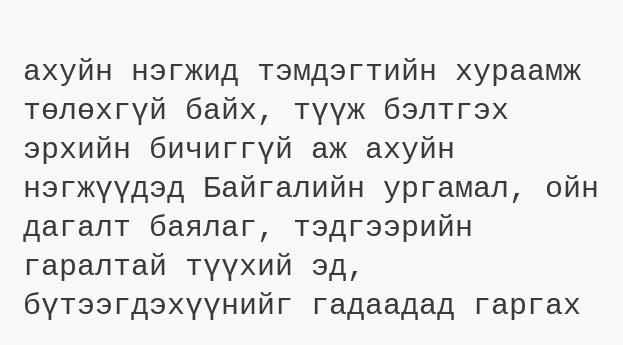ахуйн нэгжид тэмдэгтийн хураамж төлөхгүй байх, түүж бэлтгэх эрхийн бичиггүй аж ахуйн нэгжүүдэд Байгалийн ургамал, ойн дагалт баялаг, тэдгээрийн гаралтай түүхий эд, бүтээгдэхүүнийг гадаадад гаргах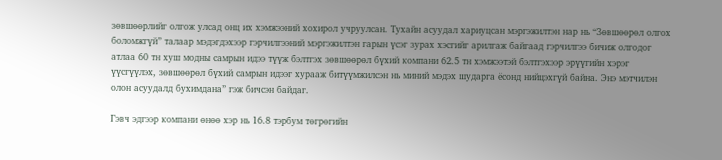зөвшөөрлийг олгож улсад онц их хэмжээний хохирол учруулсан. Тухайн асуудал хариуцсан мэргэжилтэн нар нь “Зөвшөөрөл олгох боломжгүй” талаар мэдэгдэхээр гэрчилгээний мэргэжилтэн гарын үсэг зурах хэсгийг арилгаж байгаад гэрчилгээ бичиж олгодог атлаа 60 тн хуш модны самрын идээ түүж бэлтгэх зөвшөөрөл бүхий компани 62.5 тн хэмжээтэй бэлтгэхээр эрүүгийн хэрэг үүсгүүлэх, зөвшөөрөл бүхий самрын идээг хурааж битүүмжилсэн нь миний мэдэх шударга ёсонд нийцэхгүй байна. Энэ мэтчилэн олон асуудалд бухимдана” гэж бичсэн байдаг.

Гэвч эдгээр компани өнөө хэр нь 16.8 тэрбум төгрөгийн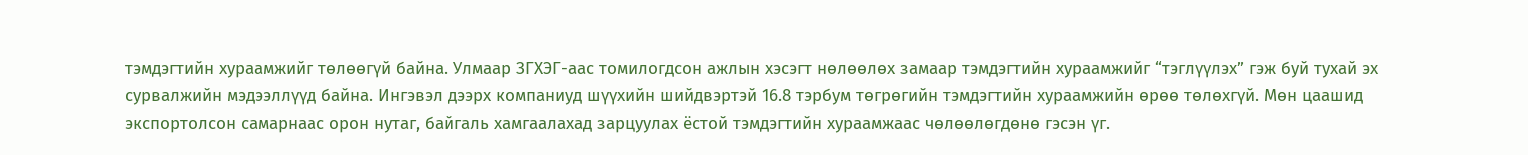тэмдэгтийн хураамжийг төлөөгүй байна. Улмаар ЗГХЭГ-аас томилогдсон ажлын хэсэгт нөлөөлөх замаар тэмдэгтийн хураамжийг “тэглүүлэх” гэж буй тухай эх сурвалжийн мэдээллүүд байна. Ингэвэл дээрх компаниуд шүүхийн шийдвэртэй 16.8 тэрбум төгрөгийн тэмдэгтийн хураамжийн өрөө төлөхгүй. Мөн цаашид экспортолсон самарнаас орон нутаг, байгаль хамгаалахад зарцуулах ёстой тэмдэгтийн хураамжаас чөлөөлөгдөнө гэсэн үг.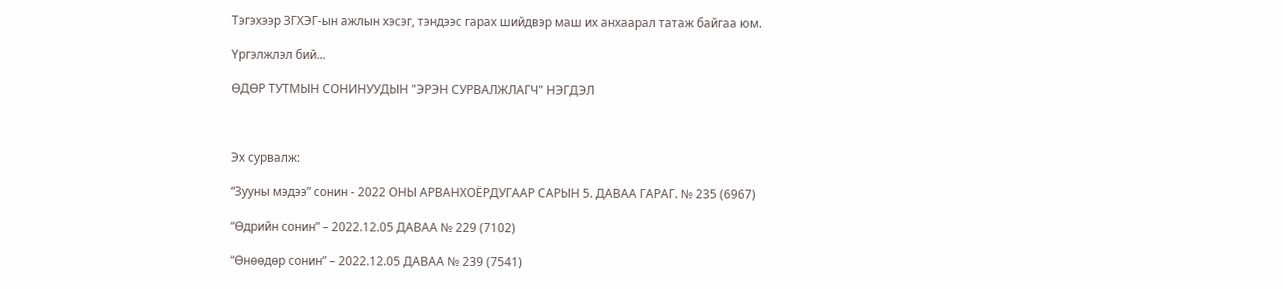Тэгэхээр ЗГХЭГ-ын ажлын хэсэг, тэндээс гарах шийдвэр маш их анхаарал татаж байгаа юм.

Үргэлжлэл бий...

ӨДӨР ТУТМЫН СОНИНУУДЫН "ЭРЭН СУРВАЛЖЛАГЧ" НЭГДЭЛ



Эх сурвалж:

“Зууны мэдээ” сонин - 2022 ОНЫ АРВАНХОЁРДУГААР САРЫН 5. ДАВАА ГАРАГ. № 235 (6967)

“Өдрийн сонин” – 2022.12.05 ДАВАА № 229 (7102)

“Өнөөдөр сонин” – 2022.12.05 ДАВАА № 239 (7541)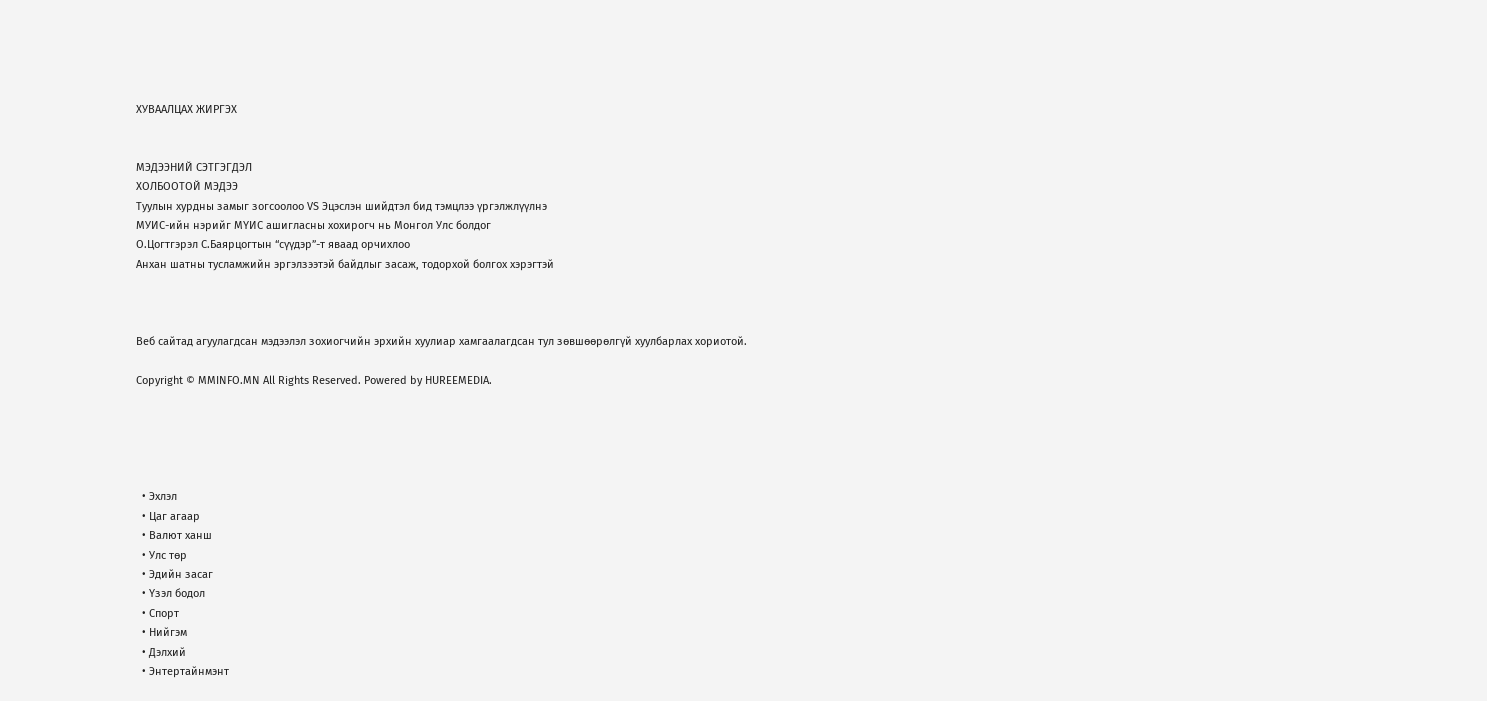ХУВААЛЦАХ ЖИРГЭХ


МЭДЭЭНИЙ СЭТГЭГДЭЛ
ХОЛБООТОЙ МЭДЭЭ
Туулын хурдны замыг зогсоолоо VS Эцэслэн шийдтэл бид тэмцлээ үргэлжлүүлнэ
МУИС-ийн нэрийг МҮИС ашигласны хохирогч нь Монгол Улс болдог
О.Цогтгэрэл С.Баярцогтын “сүүдэр”-т яваад орчихлоо
Анхан шатны тусламжийн эргэлзээтэй байдлыг засаж, тодорхой болгох хэрэгтэй



Веб сайтад агуулагдсан мэдээлэл зохиогчийн эрхийн хуулиар хамгаалагдсан тул зөвшөөрөлгүй хуулбарлах хориотой.

Copyright © MMINFO.MN All Rights Reserved. Powered by HUREEMEDIA.





  • Эхлэл
  • Цаг агаар
  • Валют ханш
  • Улс төр
  • Эдийн засаг
  • Үзэл бодол
  • Спорт
  • Нийгэм
  • Дэлхий
  • Энтертайнмэнт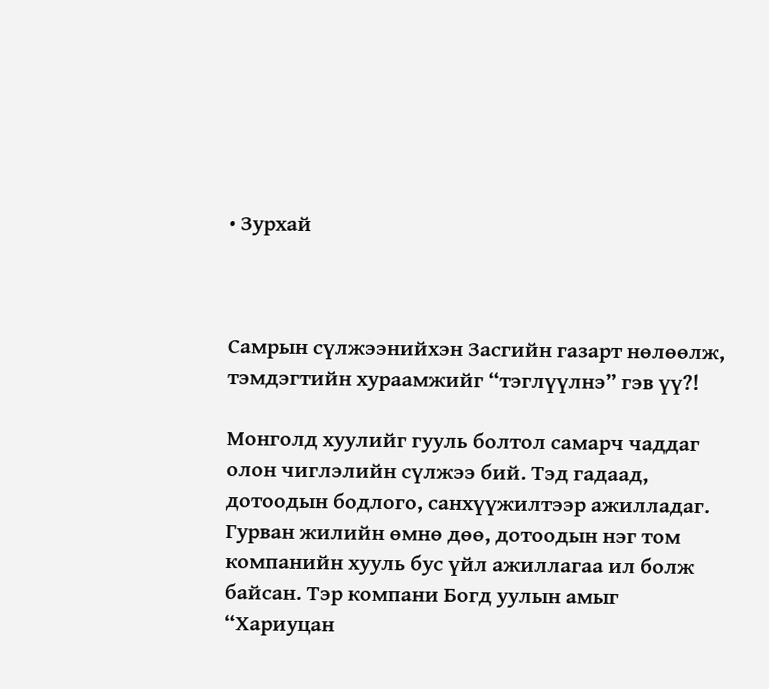• Зурхай



Самрын сүлжээнийхэн Засгийн газарт нөлөөлж, тэмдэгтийн хураамжийг “тэглүүлнэ” гэв үү?!

Монголд хуулийг гууль болтол самарч чаддаг олон чиглэлийн сүлжээ бий. Тэд гадаад, дотоодын бодлого, санхүүжилтээр ажилладаг. Гурван жилийн өмнө дөө, дотоодын нэг том компанийн хууль бус үйл ажиллагаа ил болж байсан. Тэр компани Богд уулын амыг “Хариуцан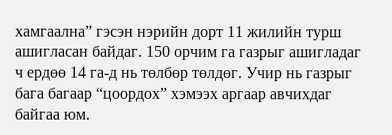хамгаална” гэсэн нэрийн дорт 11 жилийн турш ашигласан байдаг. 150 орчим га газрыг ашигладаг ч ердөө 14 га-д нь төлбөр төлдөг. Учир нь газрыг бага багаар “цоордох” хэмээх аргаар авчихдаг байгаа юм.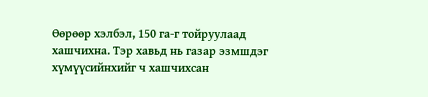Өөрөөр хэлбэл, 150 га-г тойруулаад хашчихна. Тэр хавьд нь газар эзмшдэг хүмүүсийнхийг ч хашчихсан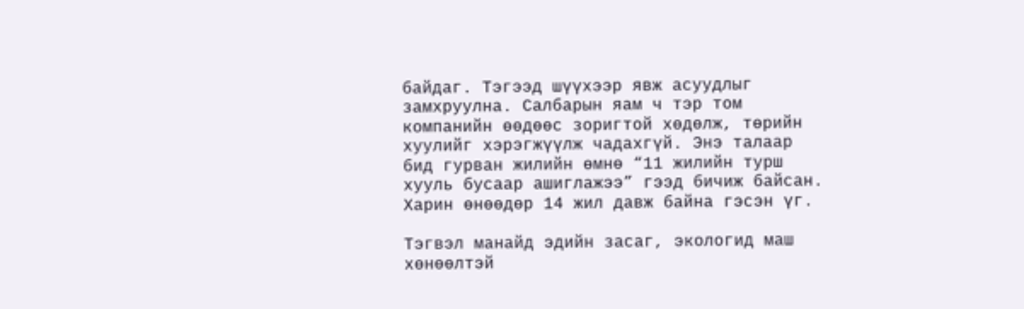байдаг. Тэгээд шүүхээр явж асуудлыг замхруулна. Салбарын яам ч тэр том компанийн өөдөөс зоригтой хөдөлж, төрийн хуулийг хэрэгжүүлж чадахгүй. Энэ талаар бид гурван жилийн өмнө “11 жилийн турш хууль бусаар ашиглажээ” гээд бичиж байсан. Харин өнөөдөр 14 жил давж байна гэсэн үг.

Тэгвэл манайд эдийн засаг, экологид маш хөнөөлтэй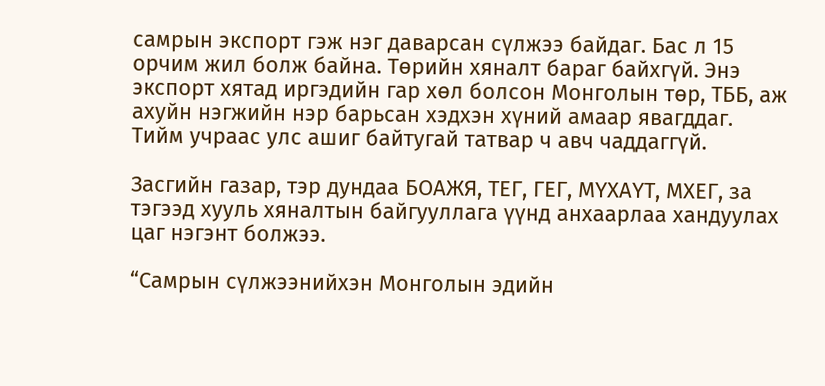самрын экспорт гэж нэг даварсан сүлжээ байдаг. Бас л 15 орчим жил болж байна. Төрийн хяналт бараг байхгүй. Энэ экспорт хятад иргэдийн гар хөл болсон Монголын төр, ТББ, аж ахуйн нэгжийн нэр барьсан хэдхэн хүний амаар явагддаг. Тийм учраас улс ашиг байтугай татвар ч авч чаддаггүй.

Засгийн газар, тэр дундаа БОАЖЯ, ТЕГ, ГЕГ, МҮХАҮТ, МХЕГ, за тэгээд хууль хяналтын байгууллага үүнд анхаарлаа хандуулах цаг нэгэнт болжээ.

“Самрын сүлжээнийхэн Монголын эдийн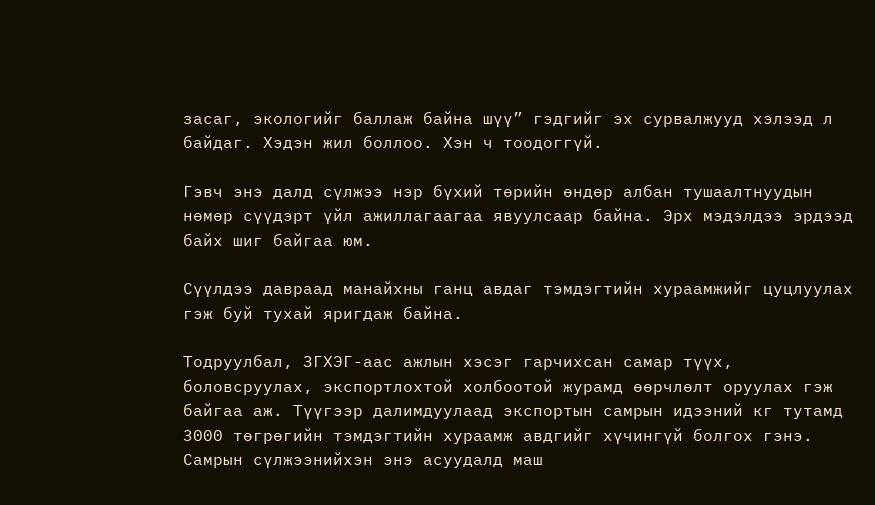засаг, экологийг баллаж байна шүү” гэдгийг эх сурвалжууд хэлээд л байдаг. Хэдэн жил боллоо. Хэн ч тоодоггүй.

Гэвч энэ далд сүлжээ нэр бүхий төрийн өндөр албан тушаалтнуудын нөмөр сүүдэрт үйл ажиллагаагаа явуулсаар байна. Эрх мэдэлдээ эрдээд байх шиг байгаа юм.

Сүүлдээ давраад манайхны ганц авдаг тэмдэгтийн хураамжийг цуцлуулах гэж буй тухай яригдаж байна.

Тодруулбал, ЗГХЭГ-аас ажлын хэсэг гарчихсан самар түүх, боловсруулах, экспортлохтой холбоотой журамд өөрчлөлт оруулах гэж байгаа аж. Түүгээр далимдуулаад экспортын самрын идээний кг тутамд 3000 төгрөгийн тэмдэгтийн хураамж авдгийг хүчингүй болгох гэнэ. Самрын сүлжээнийхэн энэ асуудалд маш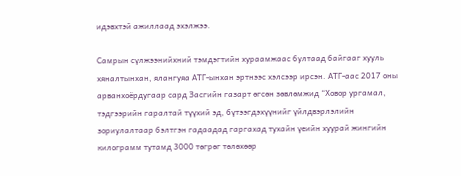идэвхтэй ажиллаад эхэлжээ.

Самрын сүлжээнийхний тэмдэгтийн хураамжаас бултаад байгааг хууль хяналтынхан, ялангуяа АТГ-ынхан эртнээс хэлсээр ирсэн. АТГ-аас 2017 оны арванхоёрдугаар сард Засгийн газарт өгсөн зөвлөмжид “Ховор ургамал, тэдгээрийн гаралтай түүхий эд, бүтээгдэхүүнийг үйлдвэрлэлийн зориулалтаар бэлтгэн гадаадад гаргахад тухайн үеийн хуурай жингийн килограмм тутамд 3000 төгрөг төлөхөөр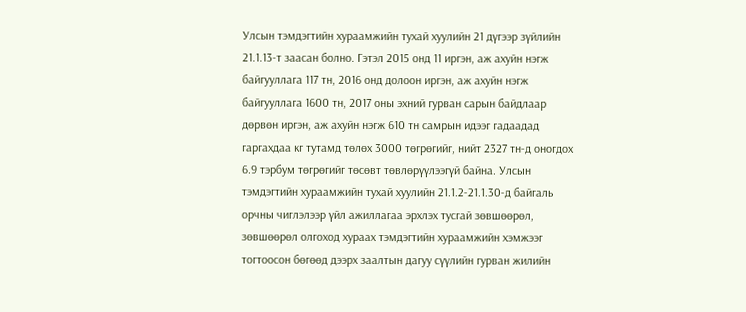Улсын тэмдэгтийн хураамжийн тухай хуулийн 21 дүгээр зүйлийн 21.1.13-т заасан болно. Гэтэл 2015 онд 11 иргэн, аж ахуйн нэгж байгууллага 117 тн, 2016 онд долоон иргэн, аж ахуйн нэгж байгууллага 1600 тн, 2017 оны эхний гурван сарын байдлаар дөрвөн иргэн, аж ахуйн нэгж 610 тн самрын идээг гадаадад гаргахдаа кг тутамд төлөх 3000 төгрөгийг, нийт 2327 тн-д оногдох 6.9 тэрбум төгрөгийг төсөвт төвлөрүүлээгүй байна. Улсын тэмдэгтийн хураамжийн тухай хуулийн 21.1.2-21.1.30-д байгаль орчны чиглэлээр үйл ажиллагаа эрхлэх тусгай зөвшөөрөл, зөвшөөрөл олгоход хураах тэмдэгтийн хураамжийн хэмжээг тогтоосон бөгөөд дээрх заалтын дагуу сүүлийн гурван жилийн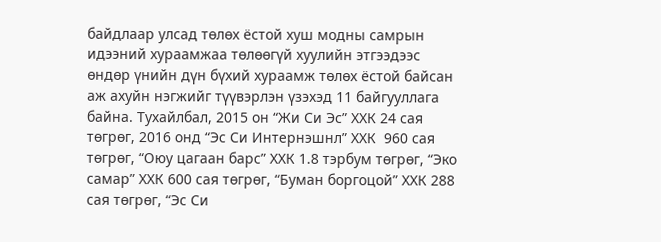байдлаар улсад төлөх ёстой хуш модны самрын идээний хураамжаа төлөөгүй хуулийн этгээдээс өндөр үнийн дүн бүхий хураамж төлөх ёстой байсан аж ахуйн нэгжийг түүвэрлэн үзэхэд 11 байгууллага байна. Тухайлбал, 2015 он “Жи Си Эс” ХХК 24 сая төгрөг, 2016 онд “Эс Си Интернэшнл” ХХК  960 сая төгрөг, “Оюу цагаан барс” ХХК 1.8 тэрбум төгрөг, “Эко самар” ХХК 600 сая төгрөг, “Буман боргоцой” ХХК 288 сая төгрөг, “Эс Си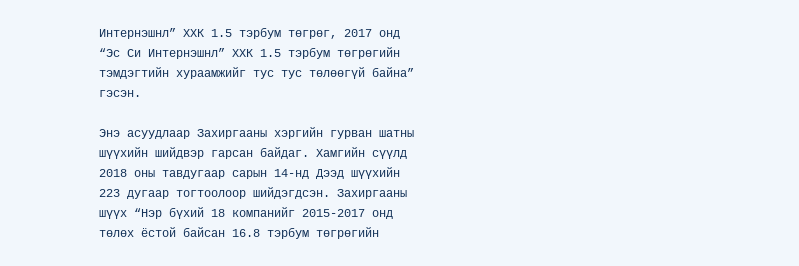Интернэшнл” ХХК 1.5 тэрбум төгрөг, 2017 онд “Эс Си Интернэшнл” ХХК 1.5 тэрбум төгрөгийн тэмдэгтийн хураамжийг тус тус төлөөгүй байна” гэсэн.

Энэ асуудлаар Захиргааны хэргийн гурван шатны шүүхийн шийдвэр гарсан байдаг. Хамгийн сүүлд 2018 оны тавдугаар сарын 14-нд Дээд шүүхийн 223 дугаар тогтоолоор шийдэгдсэн. Захиргааны шүүх “Нэр бүхий 18 компанийг 2015-2017 онд төлөх ёстой байсан 16.8 тэрбум төгрөгийн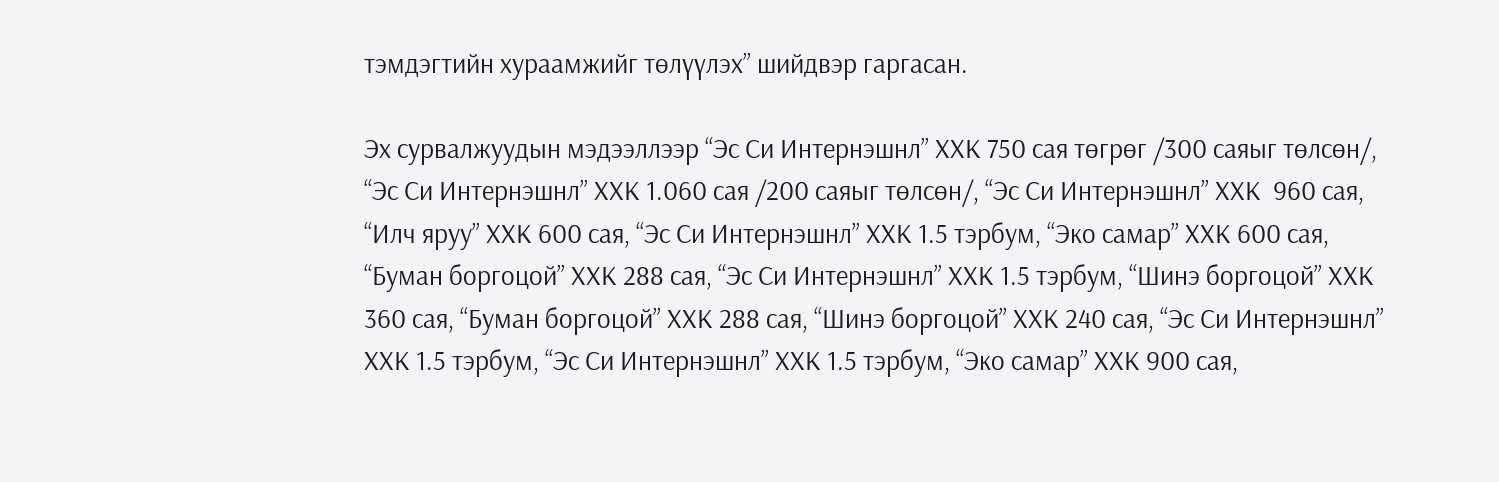тэмдэгтийн хураамжийг төлүүлэх” шийдвэр гаргасан.

Эх сурвалжуудын мэдээллээр “Эс Си Интернэшнл” ХХК 750 сая төгрөг /300 саяыг төлсөн/, “Эс Си Интернэшнл” ХХК 1.060 сая /200 саяыг төлсөн/, “Эс Си Интернэшнл” ХХК  960 сая, “Илч яруу” ХХК 600 сая, “Эс Си Интернэшнл” ХХК 1.5 тэрбум, “Эко самар” ХХК 600 сая, “Буман боргоцой” ХХК 288 сая, “Эс Си Интернэшнл” ХХК 1.5 тэрбум, “Шинэ боргоцой” ХХК 360 сая, “Буман боргоцой” ХХК 288 сая, “Шинэ боргоцой” ХХК 240 сая, “Эс Си Интернэшнл” ХХК 1.5 тэрбум, “Эс Си Интернэшнл” ХХК 1.5 тэрбум, “Эко самар” ХХК 900 сая,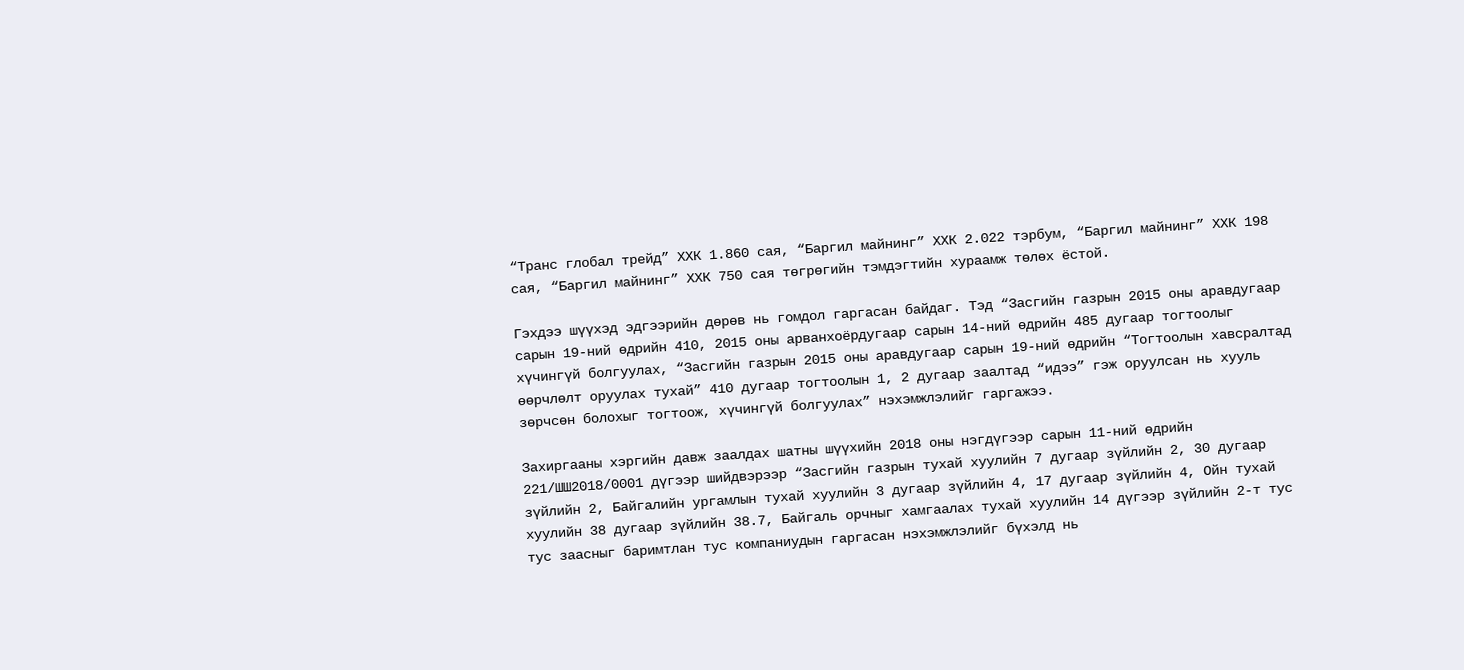“Транс глобал трейд” ХХК 1.860 сая, “Баргил майнинг” ХХК 2.022 тэрбум, “Баргил майнинг” ХХК 198 сая, “Баргил майнинг” ХХК 750 сая төгрөгийн тэмдэгтийн хураамж төлөх ёстой.

Гэхдээ шүүхэд эдгээрийн дөрөв нь гомдол гаргасан байдаг. Тэд “Засгийн газрын 2015 оны аравдугаар сарын 19-ний өдрийн 410, 2015 оны арванхоёрдугаар сарын 14-ний өдрийн 485 дугаар тогтоолыг хүчингүй болгуулах, “Засгийн газрын 2015 оны аравдугаар сарын 19-ний өдрийн “Тогтоолын хавсралтад өөрчлөлт оруулах тухай” 410 дугаар тогтоолын 1, 2 дугаар заалтад “идээ” гэж оруулсан нь хууль зөрчсөн болохыг тогтоож, хүчингүй болгуулах” нэхэмжлэлийг гаргажээ.

Захиргааны хэргийн давж заалдах шатны шүүхийн 2018 оны нэгдүгээр сарын 11-ний өдрийн 221/ШШ2018/0001 дүгээр шийдвэрээр “Засгийн газрын тухай хуулийн 7 дугаар зүйлийн 2, 30 дугаар зүйлийн 2, Байгалийн ургамлын тухай хуулийн 3 дугаар зүйлийн 4, 17 дугаар зүйлийн 4, Ойн тухай хуулийн 38 дугаар зүйлийн 38.7, Байгаль орчныг хамгаалах тухай хуулийн 14 дүгээр зүйлийн 2-т тус тус заасныг баримтлан тус компаниудын гаргасан нэхэмжлэлийг бүхэлд нь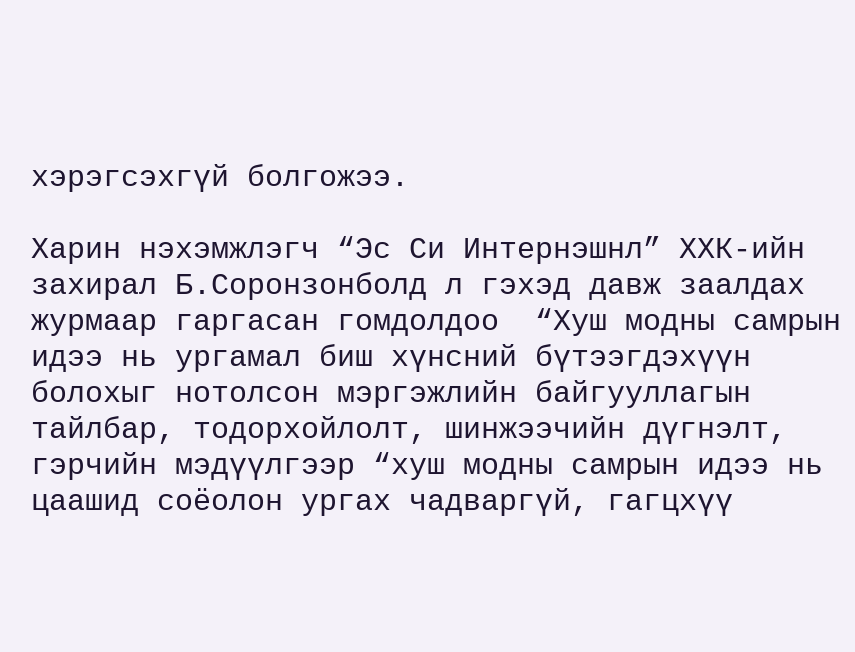хэрэгсэхгүй болгожээ.

Харин нэхэмжлэгч “Эс Си Интернэшнл” ХХК-ийн захирал Б.Соронзонболд л гэхэд давж заалдах журмаар гаргасан гомдолдоо  “Хуш модны самрын идээ нь ургамал биш хүнсний бүтээгдэхүүн болохыг нотолсон мэргэжлийн байгууллагын тайлбар, тодорхойлолт, шинжээчийн дүгнэлт, гэрчийн мэдүүлгээр “хуш модны самрын идээ нь цаашид соёолон ургах чадваргүй, гагцхүү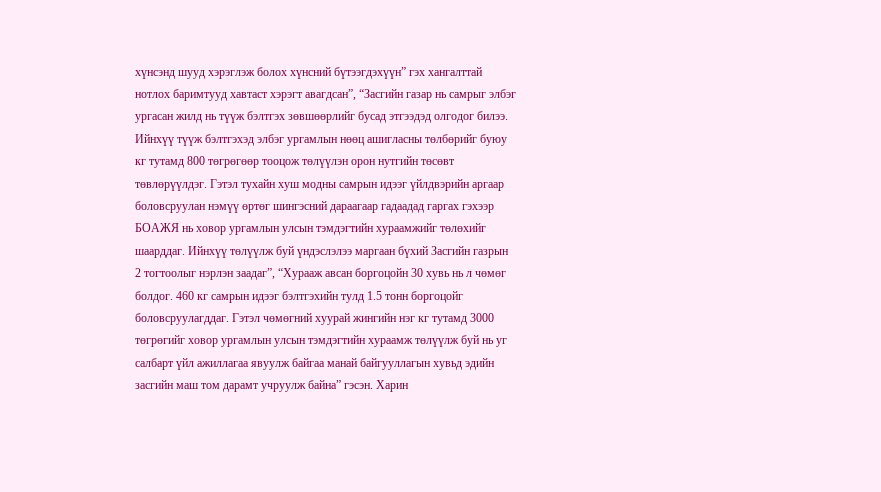хүнсэнд шууд хэрэглэж болох хүнсний бүтээгдэхүүн” гэх хангалттай нотлох баримтууд хавтаст хэрэгт авагдсан”, “Засгийн газар нь самрыг элбэг ургасан жилд нь түүж бэлтгэх зөвшөөрлийг бусад этгээдэд олгодог билээ. Ийнхүү түүж бэлтгэхэд элбэг ургамлын нөөц ашигласны төлбөрийг буюу кг тутамд 800 төгрөгөөр тооцож төлүүлэн орон нутгийн төсөвт төвлөрүүлдэг. Гэтэл тухайн хуш модны самрын идээг үйлдвэрийн аргаар боловсруулан нэмүү өртөг шингэсний дараагаар гадаадад гаргах гэхээр БОАЖЯ нь ховор ургамлын улсын тэмдэгтийн хураамжийг төлөхийг шаарддаг. Ийнхүү төлүүлж буй үндэслэлээ маргаан бүхий Засгийн газрын 2 тогтоолыг нэрлэн заадаг”, “Хурааж авсан боргоцойн 30 хувь нь л чөмөг болдог. 460 кг самрын идээг бэлтгэхийн тулд 1.5 тонн боргоцойг боловсруулагддаг. Гэтэл чөмөгний хуурай жингийн нэг кг тутамд 3000 төгрөгийг ховор ургамлын улсын тэмдэгтийн хураамж төлүүлж буй нь уг салбарт үйл ажиллагаа явуулж байгаа манай байгууллагын хувьд эдийн засгийн маш том дарамт учруулж байна” гэсэн. Харин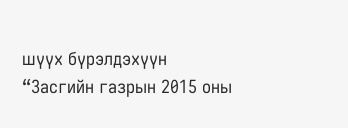шүүх бүрэлдэхүүн “Засгийн газрын 2015 оны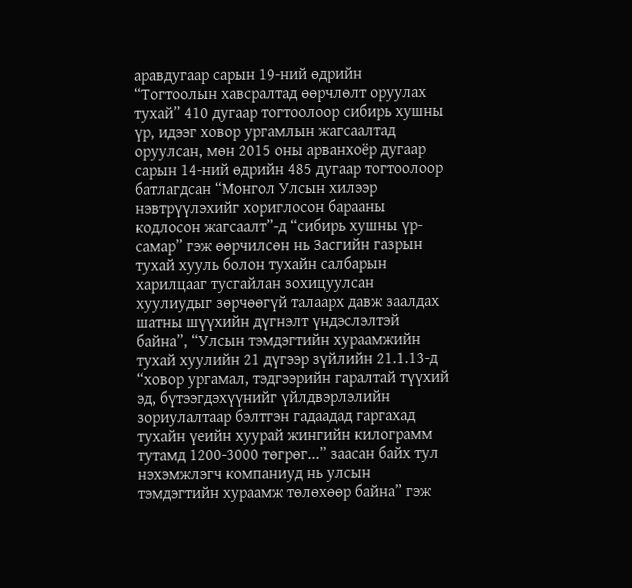аравдугаар сарын 19-ний өдрийн “Тогтоолын хавсралтад өөрчлөлт оруулах тухай” 410 дугаар тогтоолоор сибирь хушны үр, идээг ховор ургамлын жагсаалтад оруулсан, мөн 2015 оны арванхоёр дугаар сарын 14-ний өдрийн 485 дугаар тогтоолоор батлагдсан “Монгол Улсын хилээр нэвтрүүлэхийг хориглосон барааны кодлосон жагсаалт”-д “сибирь хушны үр-самар” гэж өөрчилсөн нь Засгийн газрын тухай хууль болон тухайн салбарын харилцааг тусгайлан зохицуулсан хуулиудыг зөрчөөгүй талаарх давж заалдах шатны шүүхийн дүгнэлт үндэслэлтэй байна”, “Улсын тэмдэгтийн хураамжийн тухай хуулийн 21 дүгээр зүйлийн 21.1.13-д “ховор ургамал, тэдгээрийн гаралтай түүхий эд, бүтээгдэхүүнийг үйлдвэрлэлийн зориулалтаар бэлтгэн гадаадад гаргахад тухайн үеийн хуурай жингийн килограмм тутамд 1200-3000 төгрөг...” заасан байх тул нэхэмжлэгч компаниуд нь улсын тэмдэгтийн хураамж төлөхөөр байна” гэж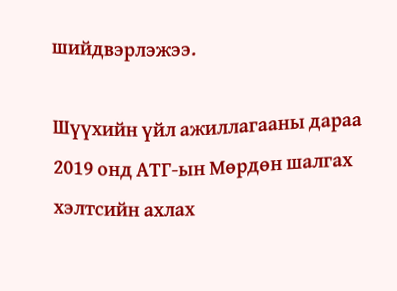шийдвэрлэжээ.

Шүүхийн үйл ажиллагааны дараа 2019 онд АТГ-ын Мөрдөн шалгах хэлтсийн ахлах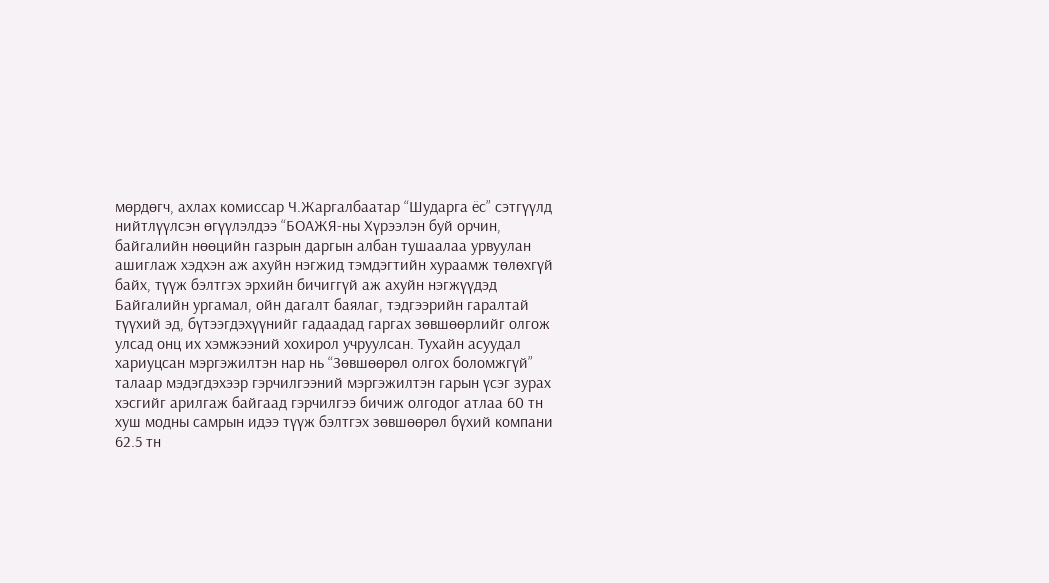мөрдөгч, ахлах комиссар Ч.Жаргалбаатар “Шударга ёс” сэтгүүлд нийтлүүлсэн өгүүлэлдээ “БОАЖЯ-ны Хүрээлэн буй орчин, байгалийн нөөцийн газрын даргын албан тушаалаа урвуулан ашиглаж хэдхэн аж ахуйн нэгжид тэмдэгтийн хураамж төлөхгүй байх, түүж бэлтгэх эрхийн бичиггүй аж ахуйн нэгжүүдэд Байгалийн ургамал, ойн дагалт баялаг, тэдгээрийн гаралтай түүхий эд, бүтээгдэхүүнийг гадаадад гаргах зөвшөөрлийг олгож улсад онц их хэмжээний хохирол учруулсан. Тухайн асуудал хариуцсан мэргэжилтэн нар нь “Зөвшөөрөл олгох боломжгүй” талаар мэдэгдэхээр гэрчилгээний мэргэжилтэн гарын үсэг зурах хэсгийг арилгаж байгаад гэрчилгээ бичиж олгодог атлаа 60 тн хуш модны самрын идээ түүж бэлтгэх зөвшөөрөл бүхий компани 62.5 тн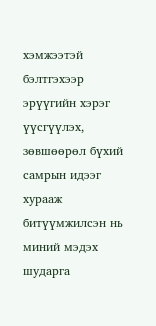хэмжээтэй бэлтгэхээр эрүүгийн хэрэг үүсгүүлэх, зөвшөөрөл бүхий самрын идээг хурааж битүүмжилсэн нь миний мэдэх шударга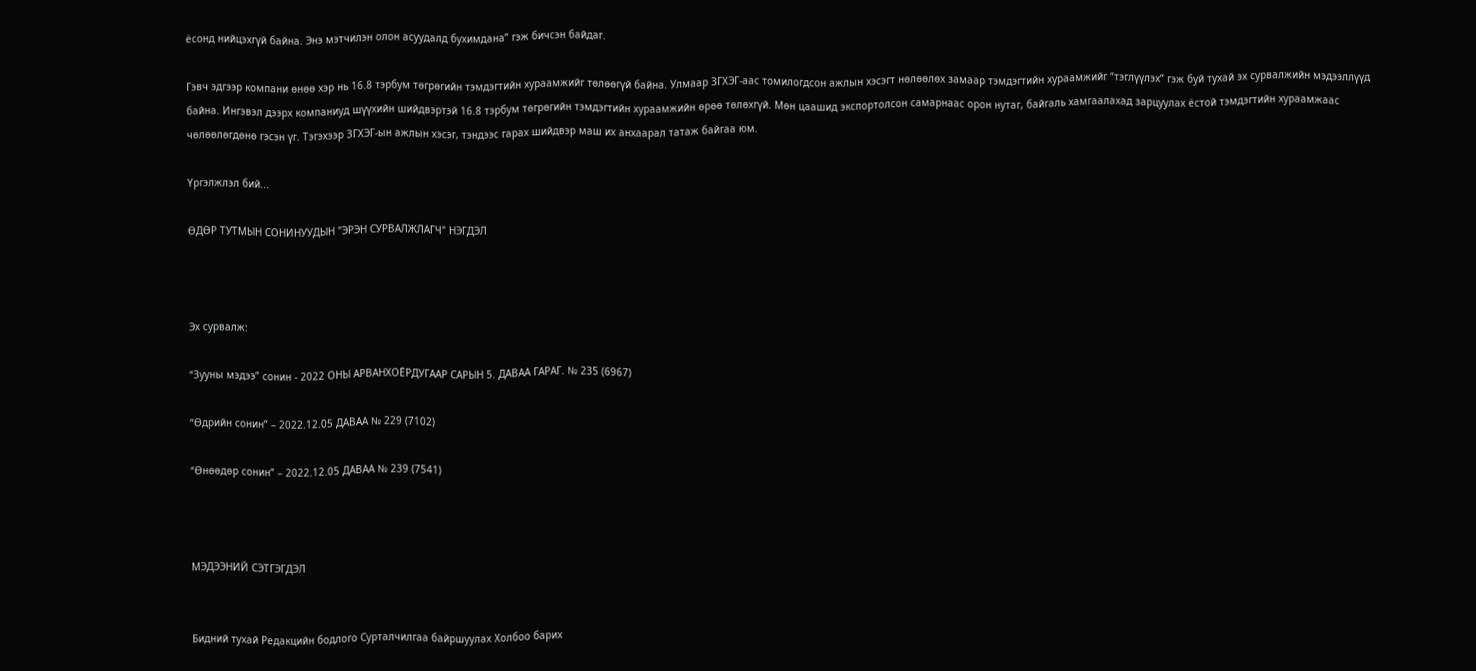ёсонд нийцэхгүй байна. Энэ мэтчилэн олон асуудалд бухимдана” гэж бичсэн байдаг.

Гэвч эдгээр компани өнөө хэр нь 16.8 тэрбум төгрөгийн тэмдэгтийн хураамжийг төлөөгүй байна. Улмаар ЗГХЭГ-аас томилогдсон ажлын хэсэгт нөлөөлөх замаар тэмдэгтийн хураамжийг “тэглүүлэх” гэж буй тухай эх сурвалжийн мэдээллүүд байна. Ингэвэл дээрх компаниуд шүүхийн шийдвэртэй 16.8 тэрбум төгрөгийн тэмдэгтийн хураамжийн өрөө төлөхгүй. Мөн цаашид экспортолсон самарнаас орон нутаг, байгаль хамгаалахад зарцуулах ёстой тэмдэгтийн хураамжаас чөлөөлөгдөнө гэсэн үг. Тэгэхээр ЗГХЭГ-ын ажлын хэсэг, тэндээс гарах шийдвэр маш их анхаарал татаж байгаа юм.

Үргэлжлэл бий...

ӨДӨР ТУТМЫН СОНИНУУДЫН "ЭРЭН СУРВАЛЖЛАГЧ" НЭГДЭЛ



Эх сурвалж:

“Зууны мэдээ” сонин - 2022 ОНЫ АРВАНХОЁРДУГААР САРЫН 5. ДАВАА ГАРАГ. № 235 (6967)

“Өдрийн сонин” – 2022.12.05 ДАВАА № 229 (7102)

“Өнөөдөр сонин” – 2022.12.05 ДАВАА № 239 (7541)



МЭДЭЭНИЙ СЭТГЭГДЭЛ


Бидний тухай Редакцийн бодлого Сурталчилгаа байршуулах Холбоо барих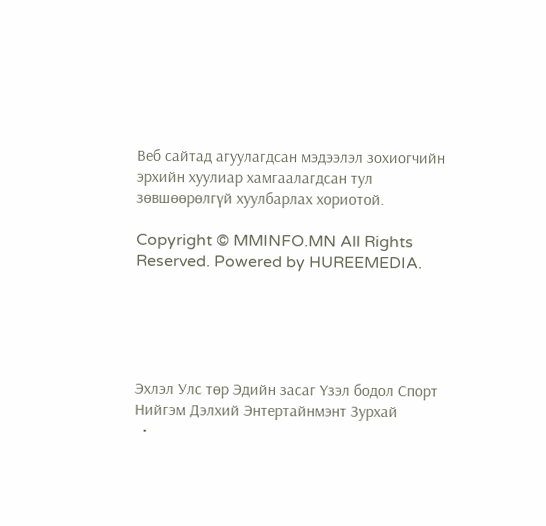Веб сайтад агуулагдсан мэдээлэл зохиогчийн эрхийн хуулиар хамгаалагдсан тул зөвшөөрөлгүй хуулбарлах хориотой.

Copyright © MMINFO.MN All Rights Reserved. Powered by HUREEMEDIA.





Эхлэл Улс төр Эдийн засаг Үзэл бодол Спорт Нийгэм Дэлхий Энтертайнмэнт Зурхай
  •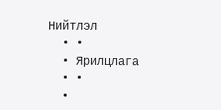Нийтлэл
  • •
  • Ярилцлага
  • •
  •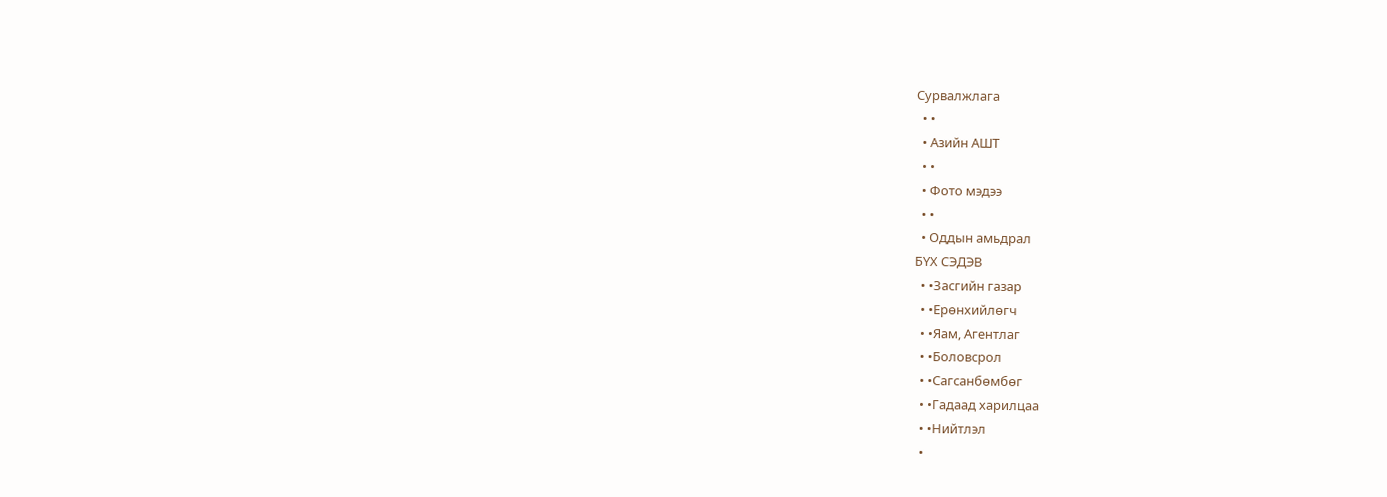Сурвалжлага
  • •
  • Азийн АШТ
  • •
  • Фото мэдээ
  • •
  • Оддын амьдрал
БҮХ СЭДЭВ
  • •Засгийн газар
  • •Ерөнхийлөгч
  • •Яам, Агентлаг
  • •Боловсрол
  • •Сагсанбөмбөг
  • •Гадаад харилцаа
  • •Нийтлэл
  •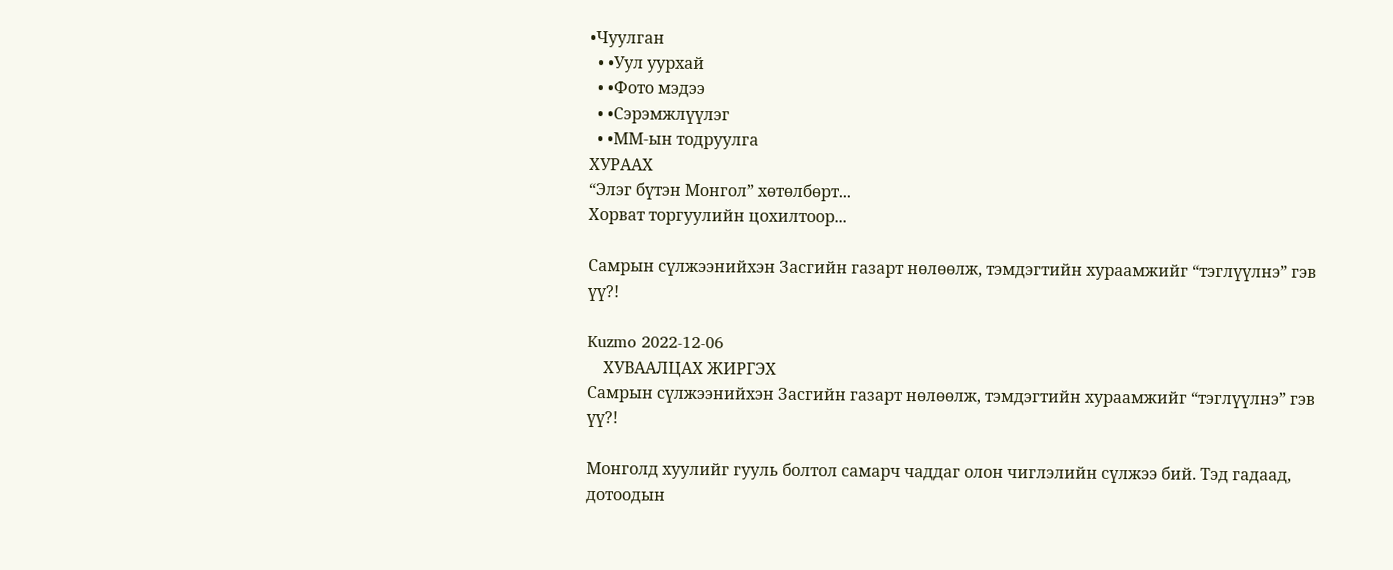•Чуулган
  • •Уул уурхай
  • •Фото мэдээ
  • •Сэрэмжлүүлэг
  • •ММ-ын тодруулга
ХУРААХ
“Элэг бүтэн Монгол” хөтөлбөрт...
Хорват торгуулийн цохилтоор...

Самрын сүлжээнийхэн Засгийн газарт нөлөөлж, тэмдэгтийн хураамжийг “тэглүүлнэ” гэв үү?!

Kuzmo 2022-12-06
    ХУВААЛЦАХ ЖИРГЭХ
Самрын сүлжээнийхэн Засгийн газарт нөлөөлж, тэмдэгтийн хураамжийг “тэглүүлнэ” гэв үү?!

Монголд хуулийг гууль болтол самарч чаддаг олон чиглэлийн сүлжээ бий. Тэд гадаад, дотоодын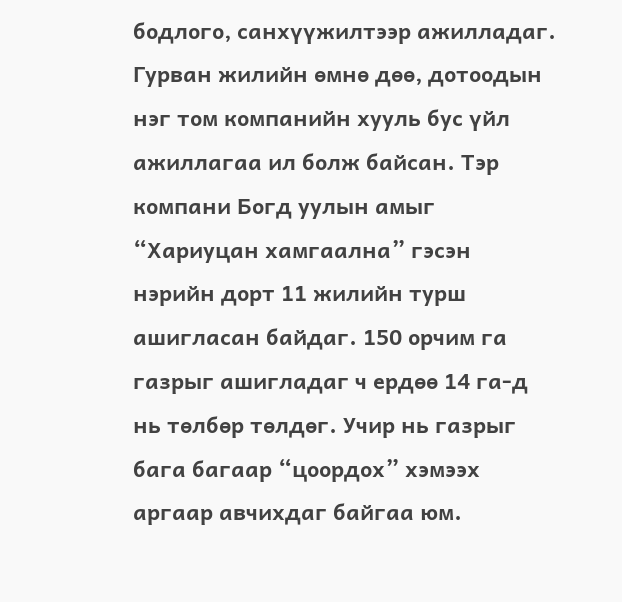бодлого, санхүүжилтээр ажилладаг. Гурван жилийн өмнө дөө, дотоодын нэг том компанийн хууль бус үйл ажиллагаа ил болж байсан. Тэр компани Богд уулын амыг “Хариуцан хамгаална” гэсэн нэрийн дорт 11 жилийн турш ашигласан байдаг. 150 орчим га газрыг ашигладаг ч ердөө 14 га-д нь төлбөр төлдөг. Учир нь газрыг бага багаар “цоордох” хэмээх аргаар авчихдаг байгаа юм.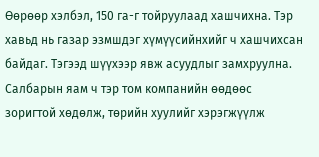Өөрөөр хэлбэл, 150 га-г тойруулаад хашчихна. Тэр хавьд нь газар эзмшдэг хүмүүсийнхийг ч хашчихсан байдаг. Тэгээд шүүхээр явж асуудлыг замхруулна. Салбарын яам ч тэр том компанийн өөдөөс зоригтой хөдөлж, төрийн хуулийг хэрэгжүүлж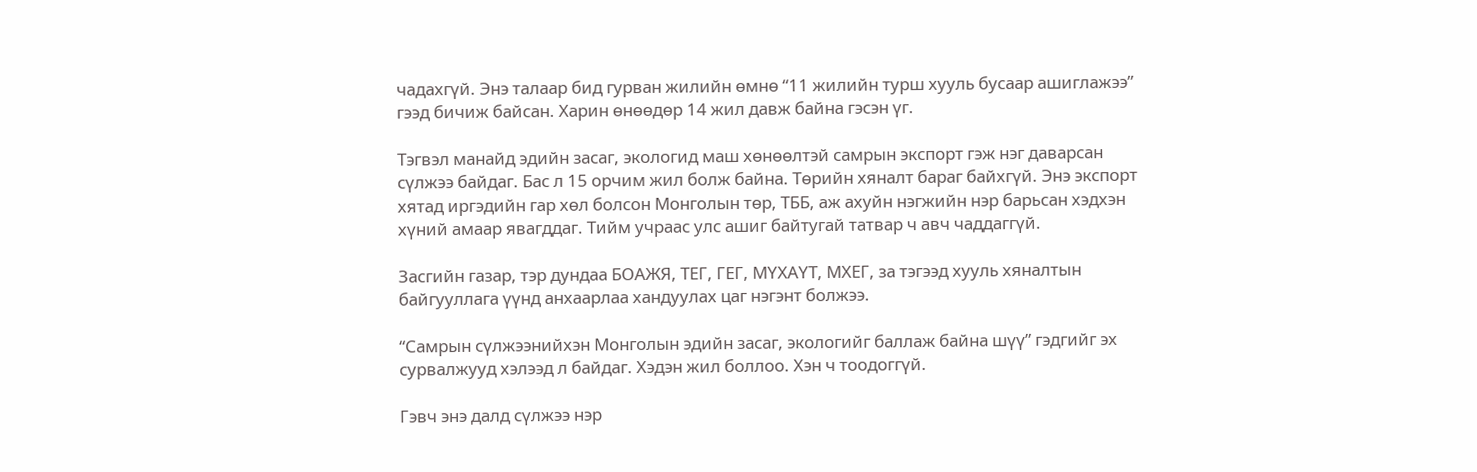чадахгүй. Энэ талаар бид гурван жилийн өмнө “11 жилийн турш хууль бусаар ашиглажээ” гээд бичиж байсан. Харин өнөөдөр 14 жил давж байна гэсэн үг.

Тэгвэл манайд эдийн засаг, экологид маш хөнөөлтэй самрын экспорт гэж нэг даварсан сүлжээ байдаг. Бас л 15 орчим жил болж байна. Төрийн хяналт бараг байхгүй. Энэ экспорт хятад иргэдийн гар хөл болсон Монголын төр, ТББ, аж ахуйн нэгжийн нэр барьсан хэдхэн хүний амаар явагддаг. Тийм учраас улс ашиг байтугай татвар ч авч чаддаггүй.

Засгийн газар, тэр дундаа БОАЖЯ, ТЕГ, ГЕГ, МҮХАҮТ, МХЕГ, за тэгээд хууль хяналтын байгууллага үүнд анхаарлаа хандуулах цаг нэгэнт болжээ.

“Самрын сүлжээнийхэн Монголын эдийн засаг, экологийг баллаж байна шүү” гэдгийг эх сурвалжууд хэлээд л байдаг. Хэдэн жил боллоо. Хэн ч тоодоггүй.

Гэвч энэ далд сүлжээ нэр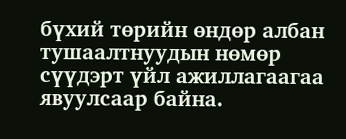бүхий төрийн өндөр албан тушаалтнуудын нөмөр сүүдэрт үйл ажиллагаагаа явуулсаар байна.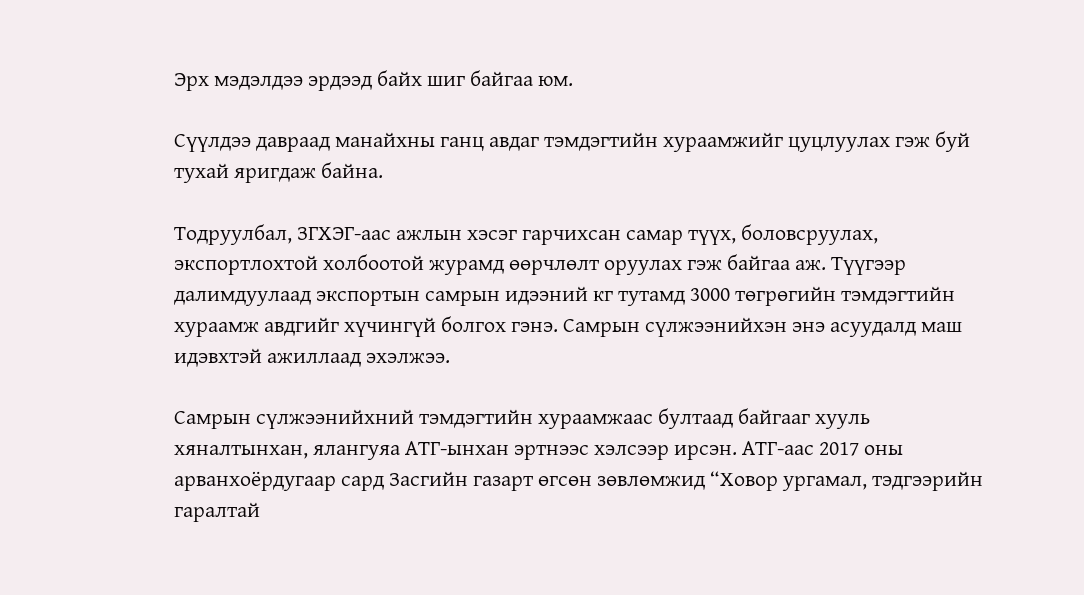Эрх мэдэлдээ эрдээд байх шиг байгаа юм.

Сүүлдээ давраад манайхны ганц авдаг тэмдэгтийн хураамжийг цуцлуулах гэж буй тухай яригдаж байна.

Тодруулбал, ЗГХЭГ-аас ажлын хэсэг гарчихсан самар түүх, боловсруулах, экспортлохтой холбоотой журамд өөрчлөлт оруулах гэж байгаа аж. Түүгээр далимдуулаад экспортын самрын идээний кг тутамд 3000 төгрөгийн тэмдэгтийн хураамж авдгийг хүчингүй болгох гэнэ. Самрын сүлжээнийхэн энэ асуудалд маш идэвхтэй ажиллаад эхэлжээ.

Самрын сүлжээнийхний тэмдэгтийн хураамжаас бултаад байгааг хууль хяналтынхан, ялангуяа АТГ-ынхан эртнээс хэлсээр ирсэн. АТГ-аас 2017 оны арванхоёрдугаар сард Засгийн газарт өгсөн зөвлөмжид “Ховор ургамал, тэдгээрийн гаралтай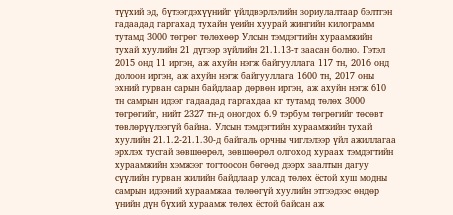түүхий эд, бүтээгдэхүүнийг үйлдвэрлэлийн зориулалтаар бэлтгэн гадаадад гаргахад тухайн үеийн хуурай жингийн килограмм тутамд 3000 төгрөг төлөхөөр Улсын тэмдэгтийн хураамжийн тухай хуулийн 21 дүгээр зүйлийн 21.1.13-т заасан болно. Гэтэл 2015 онд 11 иргэн, аж ахуйн нэгж байгууллага 117 тн, 2016 онд долоон иргэн, аж ахуйн нэгж байгууллага 1600 тн, 2017 оны эхний гурван сарын байдлаар дөрвөн иргэн, аж ахуйн нэгж 610 тн самрын идээг гадаадад гаргахдаа кг тутамд төлөх 3000 төгрөгийг, нийт 2327 тн-д оногдох 6.9 тэрбум төгрөгийг төсөвт төвлөрүүлээгүй байна. Улсын тэмдэгтийн хураамжийн тухай хуулийн 21.1.2-21.1.30-д байгаль орчны чиглэлээр үйл ажиллагаа эрхлэх тусгай зөвшөөрөл, зөвшөөрөл олгоход хураах тэмдэгтийн хураамжийн хэмжээг тогтоосон бөгөөд дээрх заалтын дагуу сүүлийн гурван жилийн байдлаар улсад төлөх ёстой хуш модны самрын идээний хураамжаа төлөөгүй хуулийн этгээдээс өндөр үнийн дүн бүхий хураамж төлөх ёстой байсан аж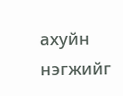ахуйн нэгжийг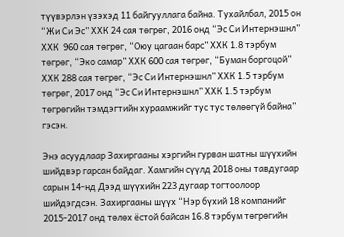түүвэрлэн үзэхэд 11 байгууллага байна. Тухайлбал, 2015 он “Жи Си Эс” ХХК 24 сая төгрөг, 2016 онд “Эс Си Интернэшнл” ХХК  960 сая төгрөг, “Оюу цагаан барс” ХХК 1.8 тэрбум төгрөг, “Эко самар” ХХК 600 сая төгрөг, “Буман боргоцой” ХХК 288 сая төгрөг, “Эс Си Интернэшнл” ХХК 1.5 тэрбум төгрөг, 2017 онд “Эс Си Интернэшнл” ХХК 1.5 тэрбум төгрөгийн тэмдэгтийн хураамжийг тус тус төлөөгүй байна” гэсэн.

Энэ асуудлаар Захиргааны хэргийн гурван шатны шүүхийн шийдвэр гарсан байдаг. Хамгийн сүүлд 2018 оны тавдугаар сарын 14-нд Дээд шүүхийн 223 дугаар тогтоолоор шийдэгдсэн. Захиргааны шүүх “Нэр бүхий 18 компанийг 2015-2017 онд төлөх ёстой байсан 16.8 тэрбум төгрөгийн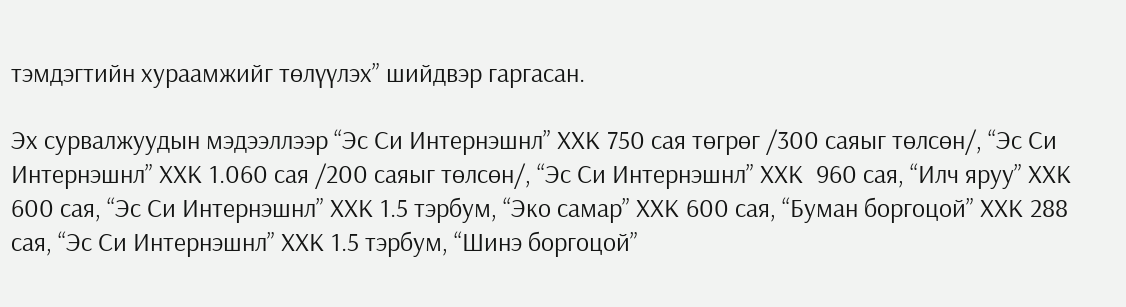тэмдэгтийн хураамжийг төлүүлэх” шийдвэр гаргасан.

Эх сурвалжуудын мэдээллээр “Эс Си Интернэшнл” ХХК 750 сая төгрөг /300 саяыг төлсөн/, “Эс Си Интернэшнл” ХХК 1.060 сая /200 саяыг төлсөн/, “Эс Си Интернэшнл” ХХК  960 сая, “Илч яруу” ХХК 600 сая, “Эс Си Интернэшнл” ХХК 1.5 тэрбум, “Эко самар” ХХК 600 сая, “Буман боргоцой” ХХК 288 сая, “Эс Си Интернэшнл” ХХК 1.5 тэрбум, “Шинэ боргоцой”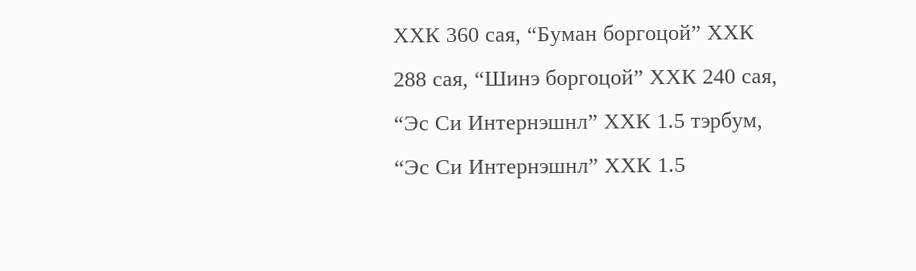ХХК 360 сая, “Буман боргоцой” ХХК 288 сая, “Шинэ боргоцой” ХХК 240 сая, “Эс Си Интернэшнл” ХХК 1.5 тэрбум, “Эс Си Интернэшнл” ХХК 1.5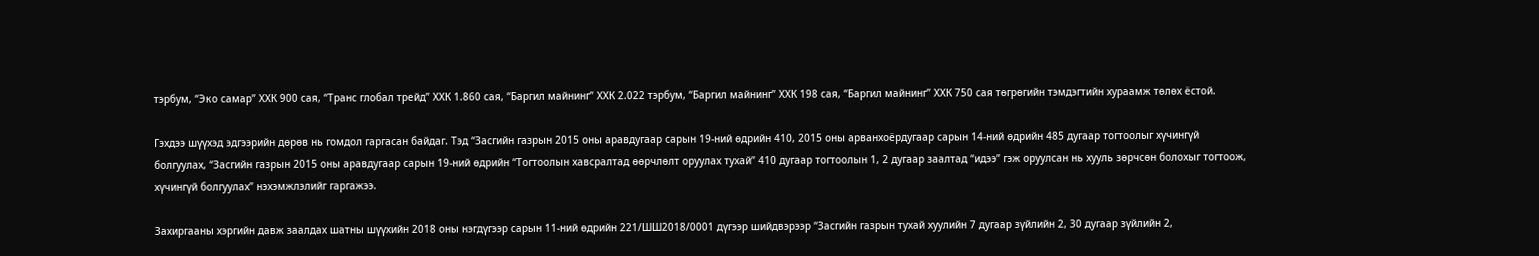тэрбум, “Эко самар” ХХК 900 сая, “Транс глобал трейд” ХХК 1.860 сая, “Баргил майнинг” ХХК 2.022 тэрбум, “Баргил майнинг” ХХК 198 сая, “Баргил майнинг” ХХК 750 сая төгрөгийн тэмдэгтийн хураамж төлөх ёстой.

Гэхдээ шүүхэд эдгээрийн дөрөв нь гомдол гаргасан байдаг. Тэд “Засгийн газрын 2015 оны аравдугаар сарын 19-ний өдрийн 410, 2015 оны арванхоёрдугаар сарын 14-ний өдрийн 485 дугаар тогтоолыг хүчингүй болгуулах, “Засгийн газрын 2015 оны аравдугаар сарын 19-ний өдрийн “Тогтоолын хавсралтад өөрчлөлт оруулах тухай” 410 дугаар тогтоолын 1, 2 дугаар заалтад “идээ” гэж оруулсан нь хууль зөрчсөн болохыг тогтоож, хүчингүй болгуулах” нэхэмжлэлийг гаргажээ.

Захиргааны хэргийн давж заалдах шатны шүүхийн 2018 оны нэгдүгээр сарын 11-ний өдрийн 221/ШШ2018/0001 дүгээр шийдвэрээр “Засгийн газрын тухай хуулийн 7 дугаар зүйлийн 2, 30 дугаар зүйлийн 2,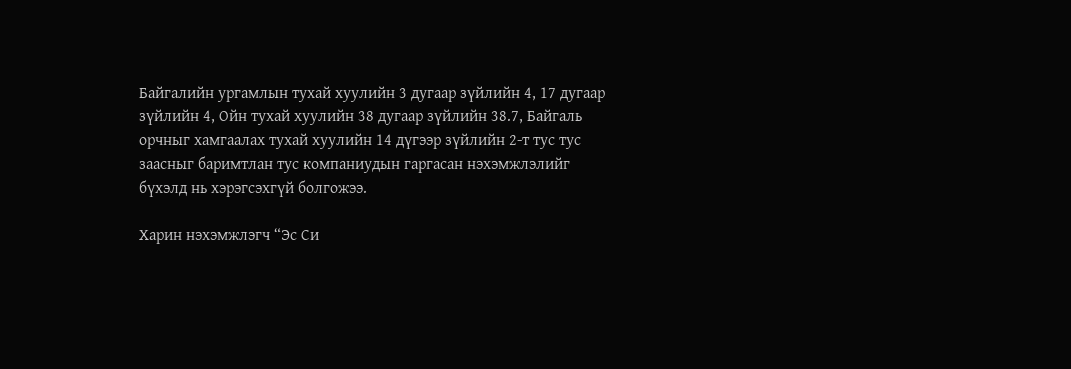Байгалийн ургамлын тухай хуулийн 3 дугаар зүйлийн 4, 17 дугаар зүйлийн 4, Ойн тухай хуулийн 38 дугаар зүйлийн 38.7, Байгаль орчныг хамгаалах тухай хуулийн 14 дүгээр зүйлийн 2-т тус тус заасныг баримтлан тус компаниудын гаргасан нэхэмжлэлийг бүхэлд нь хэрэгсэхгүй болгожээ.

Харин нэхэмжлэгч “Эс Си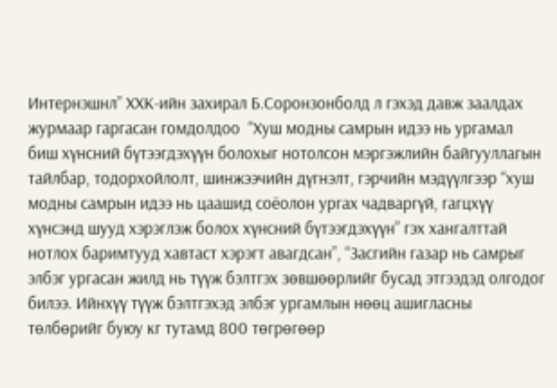Интернэшнл” ХХК-ийн захирал Б.Соронзонболд л гэхэд давж заалдах журмаар гаргасан гомдолдоо  “Хуш модны самрын идээ нь ургамал биш хүнсний бүтээгдэхүүн болохыг нотолсон мэргэжлийн байгууллагын тайлбар, тодорхойлолт, шинжээчийн дүгнэлт, гэрчийн мэдүүлгээр “хуш модны самрын идээ нь цаашид соёолон ургах чадваргүй, гагцхүү хүнсэнд шууд хэрэглэж болох хүнсний бүтээгдэхүүн” гэх хангалттай нотлох баримтууд хавтаст хэрэгт авагдсан”, “Засгийн газар нь самрыг элбэг ургасан жилд нь түүж бэлтгэх зөвшөөрлийг бусад этгээдэд олгодог билээ. Ийнхүү түүж бэлтгэхэд элбэг ургамлын нөөц ашигласны төлбөрийг буюу кг тутамд 800 төгрөгөөр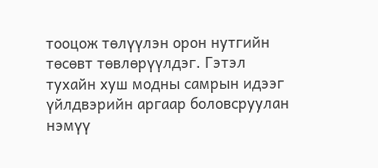тооцож төлүүлэн орон нутгийн төсөвт төвлөрүүлдэг. Гэтэл тухайн хуш модны самрын идээг үйлдвэрийн аргаар боловсруулан нэмүү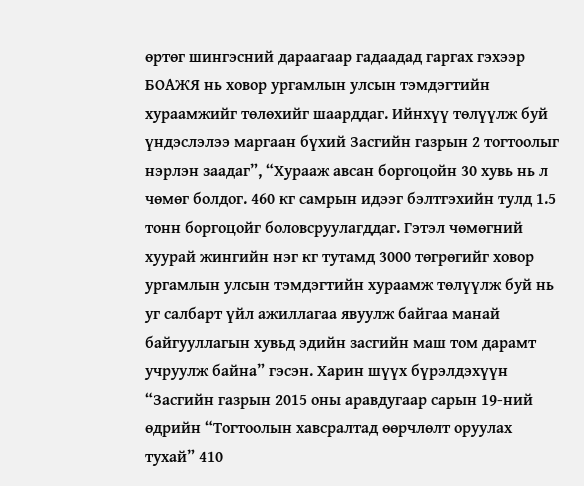өртөг шингэсний дараагаар гадаадад гаргах гэхээр БОАЖЯ нь ховор ургамлын улсын тэмдэгтийн хураамжийг төлөхийг шаарддаг. Ийнхүү төлүүлж буй үндэслэлээ маргаан бүхий Засгийн газрын 2 тогтоолыг нэрлэн заадаг”, “Хурааж авсан боргоцойн 30 хувь нь л чөмөг болдог. 460 кг самрын идээг бэлтгэхийн тулд 1.5 тонн боргоцойг боловсруулагддаг. Гэтэл чөмөгний хуурай жингийн нэг кг тутамд 3000 төгрөгийг ховор ургамлын улсын тэмдэгтийн хураамж төлүүлж буй нь уг салбарт үйл ажиллагаа явуулж байгаа манай байгууллагын хувьд эдийн засгийн маш том дарамт учруулж байна” гэсэн. Харин шүүх бүрэлдэхүүн “Засгийн газрын 2015 оны аравдугаар сарын 19-ний өдрийн “Тогтоолын хавсралтад өөрчлөлт оруулах тухай” 410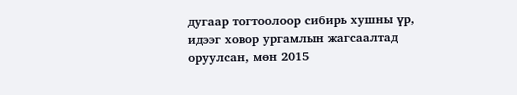дугаар тогтоолоор сибирь хушны үр, идээг ховор ургамлын жагсаалтад оруулсан, мөн 2015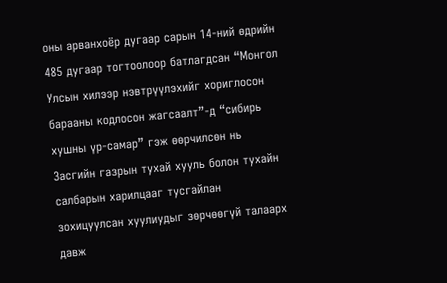оны арванхоёр дугаар сарын 14-ний өдрийн 485 дугаар тогтоолоор батлагдсан “Монгол Улсын хилээр нэвтрүүлэхийг хориглосон барааны кодлосон жагсаалт”-д “сибирь хушны үр-самар” гэж өөрчилсөн нь Засгийн газрын тухай хууль болон тухайн салбарын харилцааг тусгайлан зохицуулсан хуулиудыг зөрчөөгүй талаарх давж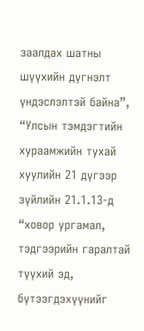заалдах шатны шүүхийн дүгнэлт үндэслэлтэй байна”, “Улсын тэмдэгтийн хураамжийн тухай хуулийн 21 дүгээр зүйлийн 21.1.13-д “ховор ургамал, тэдгээрийн гаралтай түүхий эд, бүтээгдэхүүнийг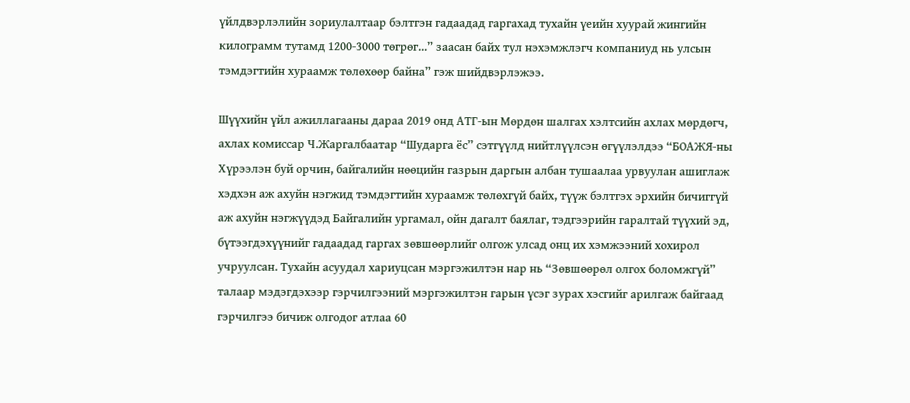үйлдвэрлэлийн зориулалтаар бэлтгэн гадаадад гаргахад тухайн үеийн хуурай жингийн килограмм тутамд 1200-3000 төгрөг...” заасан байх тул нэхэмжлэгч компаниуд нь улсын тэмдэгтийн хураамж төлөхөөр байна” гэж шийдвэрлэжээ.

Шүүхийн үйл ажиллагааны дараа 2019 онд АТГ-ын Мөрдөн шалгах хэлтсийн ахлах мөрдөгч, ахлах комиссар Ч.Жаргалбаатар “Шударга ёс” сэтгүүлд нийтлүүлсэн өгүүлэлдээ “БОАЖЯ-ны Хүрээлэн буй орчин, байгалийн нөөцийн газрын даргын албан тушаалаа урвуулан ашиглаж хэдхэн аж ахуйн нэгжид тэмдэгтийн хураамж төлөхгүй байх, түүж бэлтгэх эрхийн бичиггүй аж ахуйн нэгжүүдэд Байгалийн ургамал, ойн дагалт баялаг, тэдгээрийн гаралтай түүхий эд, бүтээгдэхүүнийг гадаадад гаргах зөвшөөрлийг олгож улсад онц их хэмжээний хохирол учруулсан. Тухайн асуудал хариуцсан мэргэжилтэн нар нь “Зөвшөөрөл олгох боломжгүй” талаар мэдэгдэхээр гэрчилгээний мэргэжилтэн гарын үсэг зурах хэсгийг арилгаж байгаад гэрчилгээ бичиж олгодог атлаа 60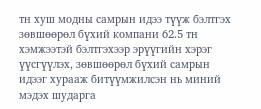тн хуш модны самрын идээ түүж бэлтгэх зөвшөөрөл бүхий компани 62.5 тн хэмжээтэй бэлтгэхээр эрүүгийн хэрэг үүсгүүлэх, зөвшөөрөл бүхий самрын идээг хурааж битүүмжилсэн нь миний мэдэх шударга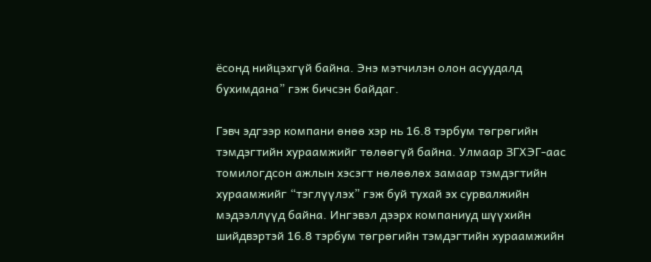ёсонд нийцэхгүй байна. Энэ мэтчилэн олон асуудалд бухимдана” гэж бичсэн байдаг.

Гэвч эдгээр компани өнөө хэр нь 16.8 тэрбум төгрөгийн тэмдэгтийн хураамжийг төлөөгүй байна. Улмаар ЗГХЭГ-аас томилогдсон ажлын хэсэгт нөлөөлөх замаар тэмдэгтийн хураамжийг “тэглүүлэх” гэж буй тухай эх сурвалжийн мэдээллүүд байна. Ингэвэл дээрх компаниуд шүүхийн шийдвэртэй 16.8 тэрбум төгрөгийн тэмдэгтийн хураамжийн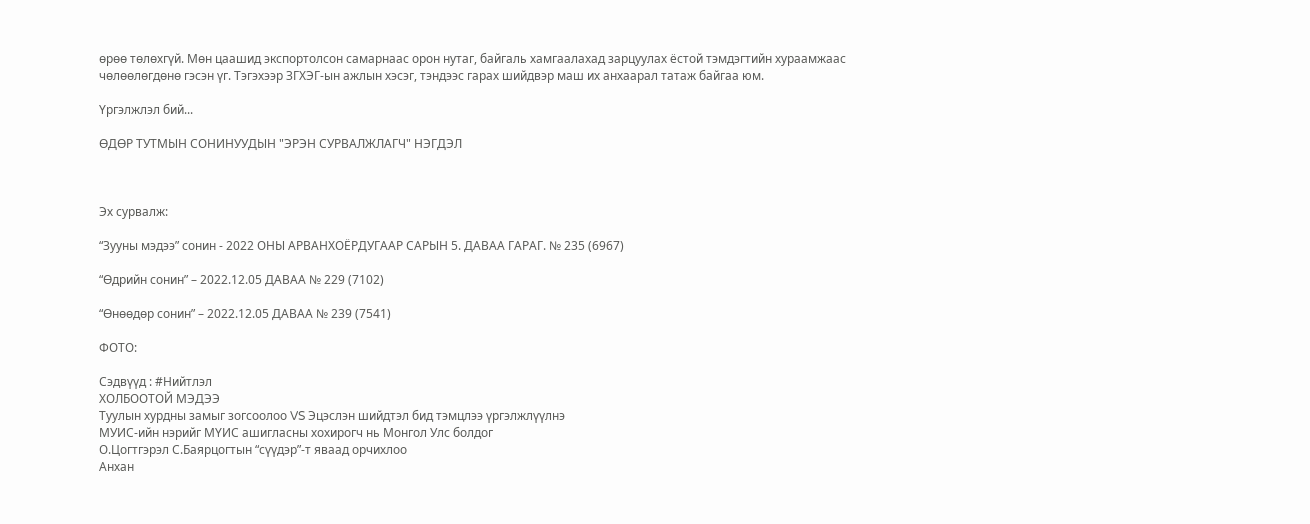өрөө төлөхгүй. Мөн цаашид экспортолсон самарнаас орон нутаг, байгаль хамгаалахад зарцуулах ёстой тэмдэгтийн хураамжаас чөлөөлөгдөнө гэсэн үг. Тэгэхээр ЗГХЭГ-ын ажлын хэсэг, тэндээс гарах шийдвэр маш их анхаарал татаж байгаа юм.

Үргэлжлэл бий...

ӨДӨР ТУТМЫН СОНИНУУДЫН "ЭРЭН СУРВАЛЖЛАГЧ" НЭГДЭЛ



Эх сурвалж:

“Зууны мэдээ” сонин - 2022 ОНЫ АРВАНХОЁРДУГААР САРЫН 5. ДАВАА ГАРАГ. № 235 (6967)

“Өдрийн сонин” – 2022.12.05 ДАВАА № 229 (7102)

“Өнөөдөр сонин” – 2022.12.05 ДАВАА № 239 (7541)

ФОТО:

Сэдвүүд : #Нийтлэл
ХОЛБООТОЙ МЭДЭЭ
Туулын хурдны замыг зогсоолоо VS Эцэслэн шийдтэл бид тэмцлээ үргэлжлүүлнэ
МУИС-ийн нэрийг МҮИС ашигласны хохирогч нь Монгол Улс болдог
О.Цогтгэрэл С.Баярцогтын “сүүдэр”-т яваад орчихлоо
Анхан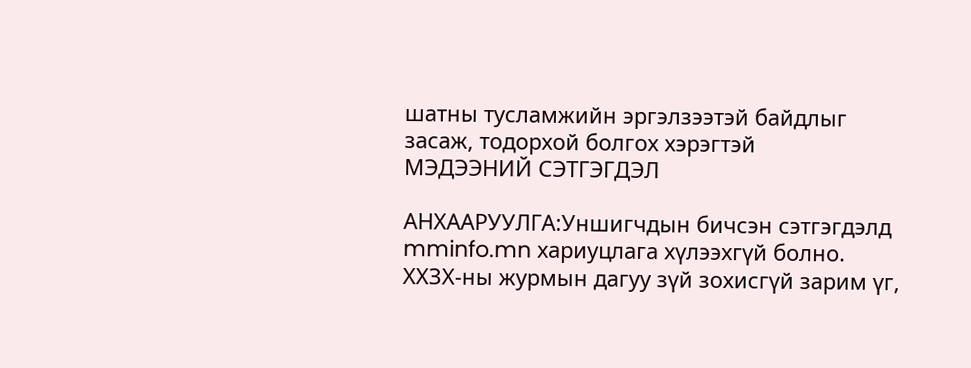шатны тусламжийн эргэлзээтэй байдлыг засаж, тодорхой болгох хэрэгтэй
МЭДЭЭНИЙ СЭТГЭГДЭЛ

АНХААРУУЛГА:Уншигчдын бичсэн сэтгэгдэлд mminfo.mn хариуцлага хүлээхгүй болно. ХХЗХ-ны журмын дагуу зүй зохисгүй зарим үг,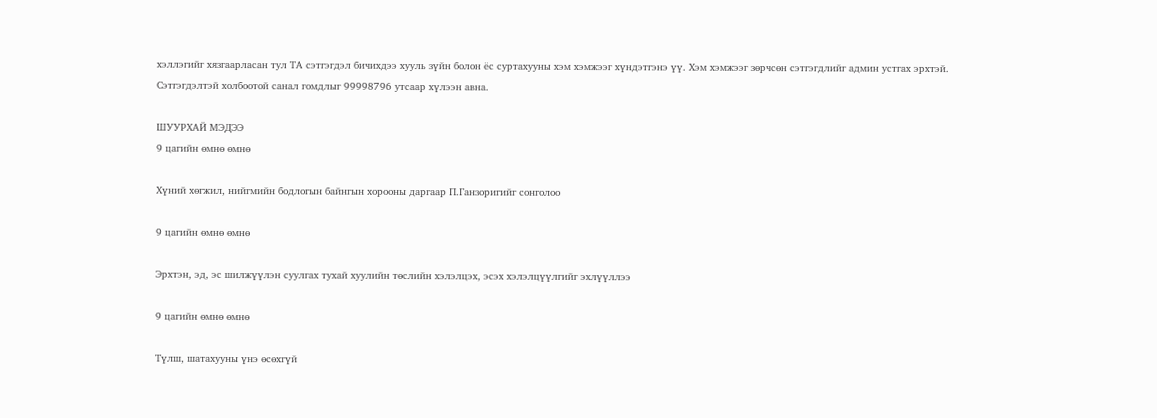хэллэгийг хязгаарласан тул ТА сэтгэгдэл бичихдээ хууль зүйн болон ёс суртахууны хэм хэмжээг хүндэтгэнэ үү. Хэм хэмжээг зөрчсөн сэтгэгдлийг админ устгах эрхтэй. Сэтгэгдэлтэй холбоотой санал гомдлыг 99998796 утсаар хүлээн авна.

ШУУРХАЙ МЭДЭЭ
9 цагийн өмнө өмнө

Хүний хөгжил, нийгмийн бодлогын байнгын хорооны даргаар П.Ганзоригийг сонголоо

9 цагийн өмнө өмнө

Эрхтэн, эд, эс шилжүүлэн суулгах тухай хуулийн төслийн хэлэлцэх, эсэх хэлэлцүүлгийг эхлүүллээ

9 цагийн өмнө өмнө

Түлш, шатахууны үнэ өсөхгүй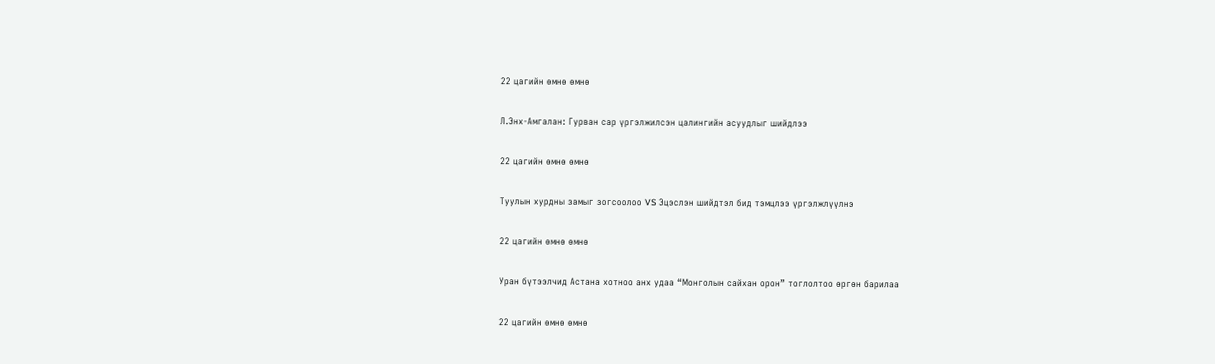22 цагийн өмнө өмнө

Л.Энх-Амгалан: Гурван сар үргэлжилсэн цалингийн асуудлыг шийдлээ

22 цагийн өмнө өмнө

Туулын хурдны замыг зогсоолоо VS Эцэслэн шийдтэл бид тэмцлээ үргэлжлүүлнэ

22 цагийн өмнө өмнө

Уран бүтээлчид Астана хотноо анх удаа “Монголын сайхан орон” тоглолтоо өргөн барилаа

22 цагийн өмнө өмнө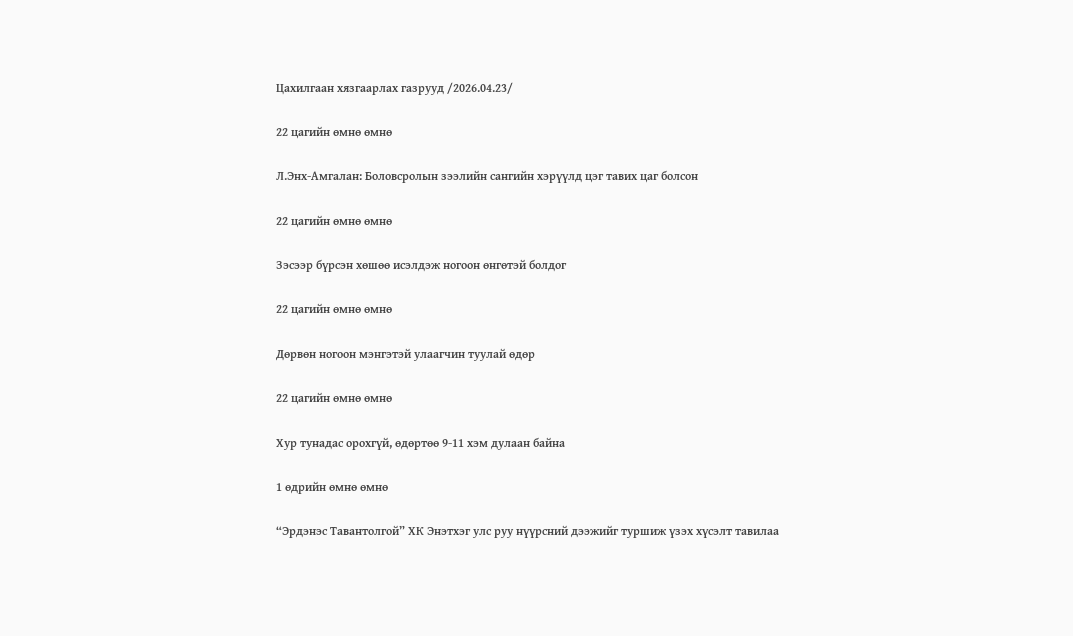Цахилгаан хязгаарлах газрууд /2026.04.23/

22 цагийн өмнө өмнө

Л.Энх-Амгалан: Боловсролын зээлийн сангийн хэрүүлд цэг тавих цаг болсон

22 цагийн өмнө өмнө

Зэсээр бүрсэн хөшөө исэлдэж ногоон өнгөтэй болдог

22 цагийн өмнө өмнө

Дөрвөн ногоон мэнгэтэй улаагчин туулай өдөр

22 цагийн өмнө өмнө

Хур тунадас орохгүй, өдөртөө 9-11 хэм дулаан байна

1 өдрийн өмнө өмнө

“Эрдэнэс Тавантолгой” ХК Энэтхэг улс руу нүүрсний дээжийг туршиж үзэх хүсэлт тавилаа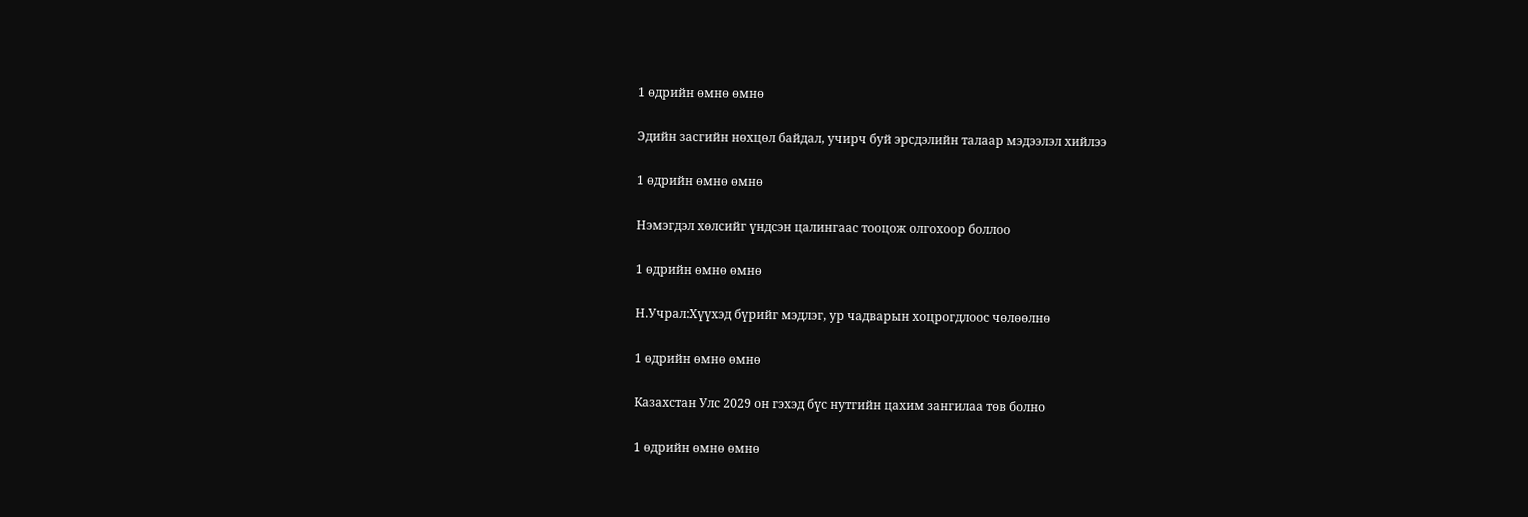1 өдрийн өмнө өмнө

Эдийн засгийн нөхцөл байдал, учирч буй эрсдэлийн талаар мэдээлэл хийлээ

1 өдрийн өмнө өмнө

Нэмэгдэл хөлсийг үндсэн цалингаас тооцож олгохоор боллоо

1 өдрийн өмнө өмнө

Н.Учрал:Хүүхэд бүрийг мэдлэг, ур чадварын хоцрогдлоос чөлөөлнө

1 өдрийн өмнө өмнө

Казахстан Улс 2029 он гэхэд бүс нутгийн цахим зангилаа төв болно

1 өдрийн өмнө өмнө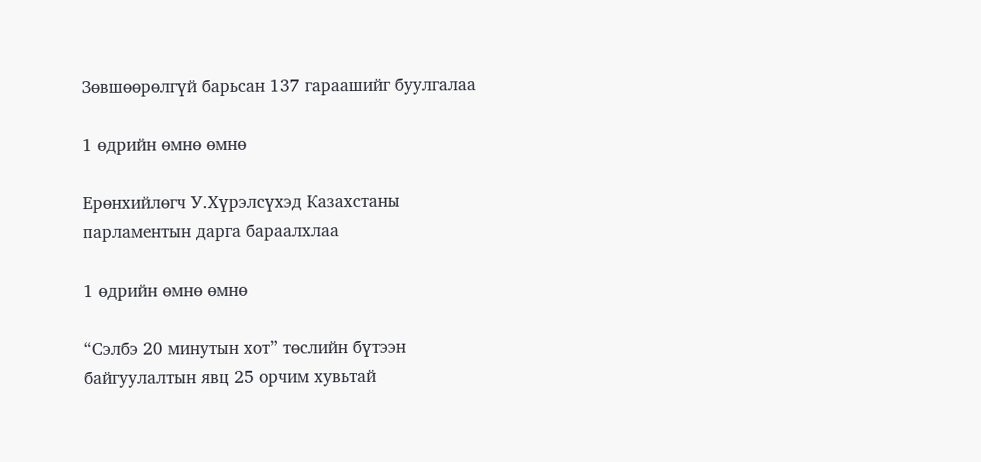Зөвшөөрөлгүй барьсан 137 гараашийг буулгалаа

1 өдрийн өмнө өмнө

Ерөнхийлөгч У.Хүрэлсүхэд Казахстаны парламентын дарга бараалхлаа

1 өдрийн өмнө өмнө

“Сэлбэ 20 минутын хот” төслийн бүтээн байгуулалтын явц 25 орчим хувьтай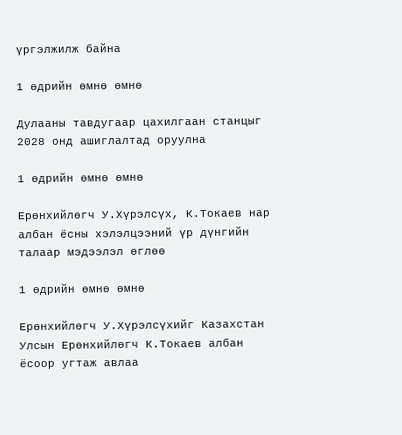үргэлжилж байна

1 өдрийн өмнө өмнө

Дулааны тавдугаар цахилгаан станцыг 2028 онд ашиглалтад оруулна

1 өдрийн өмнө өмнө

Ерөнхийлөгч У.Хүрэлсүх, К.Токаев нар албан ёсны хэлэлцээний үр дүнгийн талаар мэдээлэл өглөө

1 өдрийн өмнө өмнө

Ерөнхийлөгч У.Хүрэлсүхийг Казахстан Улсын Ерөнхийлөгч К.Токаев албан ёсоор угтаж авлаа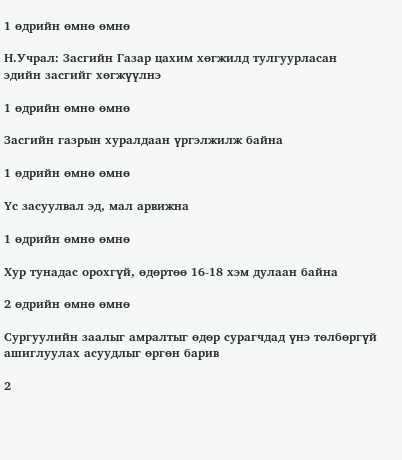1 өдрийн өмнө өмнө

Н.Учрал: Засгийн Газар цахим хөгжилд тулгуурласан эдийн засгийг хөгжүүлнэ

1 өдрийн өмнө өмнө

Засгийн газрын хуралдаан үргэлжилж байна

1 өдрийн өмнө өмнө

Үс засуулвал эд, мал арвижна

1 өдрийн өмнө өмнө

Хур тунадас орохгүй, өдөртөө 16-18 хэм дулаан байна

2 өдрийн өмнө өмнө

Сургуулийн заалыг амралтыг өдөр сурагчдад үнэ төлбөргүй ашиглуулах асуудлыг өргөн барив

2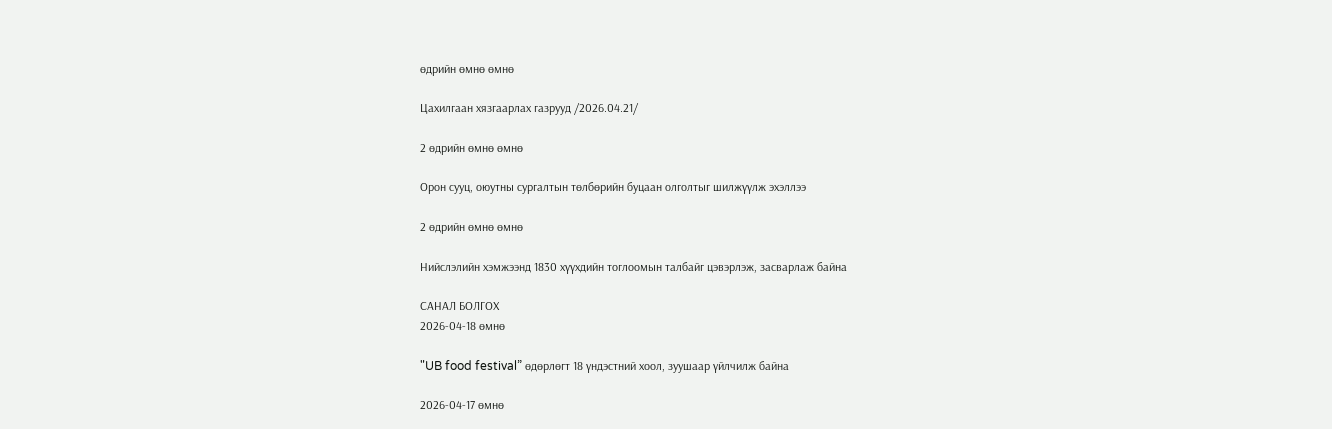өдрийн өмнө өмнө

Цахилгаан хязгаарлах газрууд /2026.04.21/

2 өдрийн өмнө өмнө

Орон сууц, оюутны сургалтын төлбөрийн буцаан олголтыг шилжүүлж эхэллээ

2 өдрийн өмнө өмнө

Нийслэлийн хэмжээнд 1830 хүүхдийн тоглоомын талбайг цэвэрлэж, засварлаж байна

САНАЛ БОЛГОХ
2026-04-18 өмнө

"UB food festival” өдөрлөгт 18 үндэстний хоол, зуушаар үйлчилж байна

2026-04-17 өмнө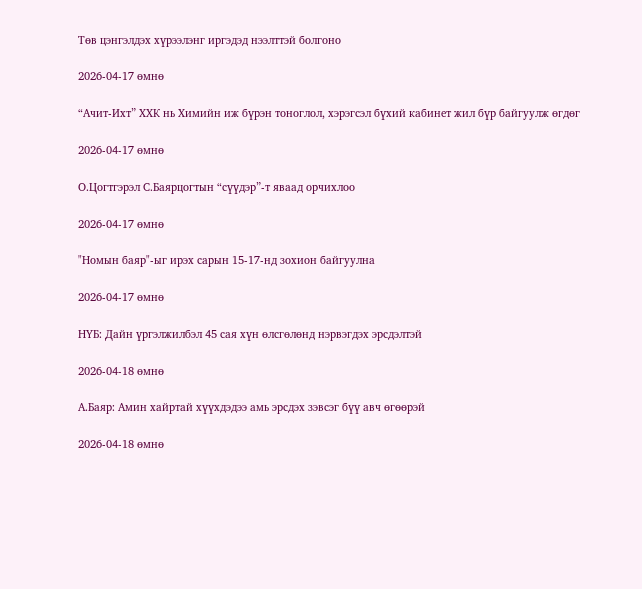Төв цэнгэлдэх хүрээлэнг иргэдэд нээлттэй болгоно

2026-04-17 өмнө

“Ачит-Ихт” ХХК нь Химийн иж бүрэн тоноглол, хэрэгсэл бүхий кабинет жил бүр байгуулж өгдөг

2026-04-17 өмнө

О.Цогтгэрэл С.Баярцогтын “сүүдэр”-т яваад орчихлоо

2026-04-17 өмнө

"Номын баяр"-ыг ирэх сарын 15-17-нд зохион байгуулна

2026-04-17 өмнө

НҮБ: Дайн үргэлжилбэл 45 сая хүн өлсгөлөнд нэрвэгдэх эрсдэлтэй

2026-04-18 өмнө

А.Баяр: Амин хайртай хүүхдэдээ амь эрсдэх зэвсэг бүү авч өгөөрэй

2026-04-18 өмнө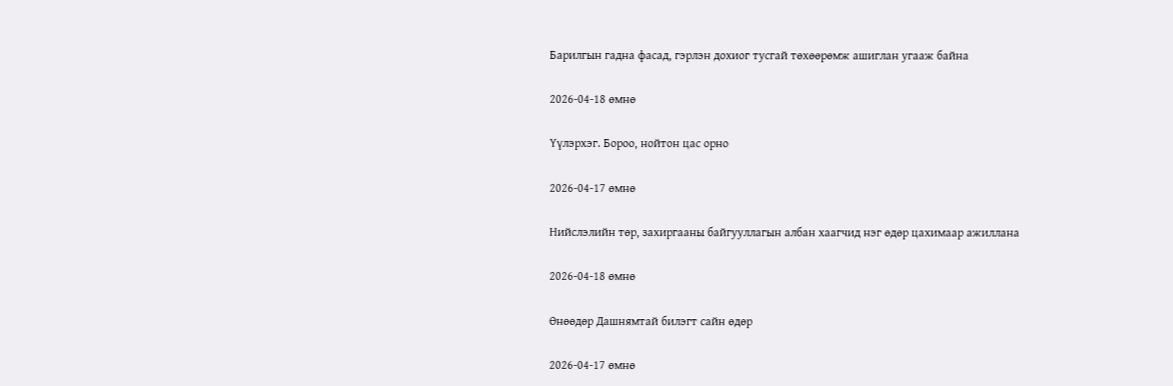Барилгын гадна фасад, гэрлэн дохиог тусгай төхөөрөмж ашиглан угааж байна

2026-04-18 өмнө

Үүлэрхэг. Бороо, нойтон цас орно

2026-04-17 өмнө

Нийслэлийн төр, захиргааны байгууллагын албан хаагчид нэг өдөр цахимаар ажиллана

2026-04-18 өмнө

Өнөөдөр Дашнямтай билэгт сайн өдөр

2026-04-17 өмнө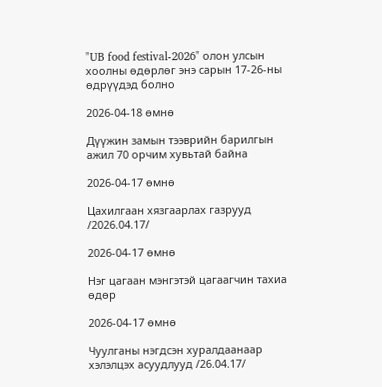"UB food festival-2026" олон улсын хоолны өдөрлөг энэ сарын 17-26-ны өдрүүдэд болно

2026-04-18 өмнө

Дүүжин замын тээврийн барилгын ажил 70 орчим хувьтай байна

2026-04-17 өмнө

Цахилгаан хязгаарлах газрууд /2026.04.17/

2026-04-17 өмнө

Нэг цагаан мэнгэтэй цагаагчин тахиа өдөр

2026-04-17 өмнө

Чуулганы нэгдсэн хуралдаанаар хэлэлцэх асуудлууд /26.04.17/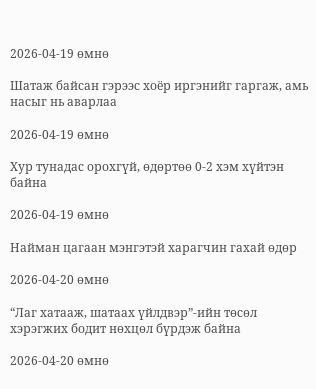2026-04-19 өмнө

Шатаж байсан гэрээс хоёр иргэнийг гаргаж, амь насыг нь аварлаа

2026-04-19 өмнө

Хур тунадас орохгүй, өдөртөө 0-2 хэм хүйтэн байна

2026-04-19 өмнө

Найман цагаан мэнгэтэй харагчин гахай өдөр

2026-04-20 өмнө

“Лаг хатааж, шатаах үйлдвэр”-ийн төсөл хэрэгжих бодит нөхцөл бүрдэж байна

2026-04-20 өмнө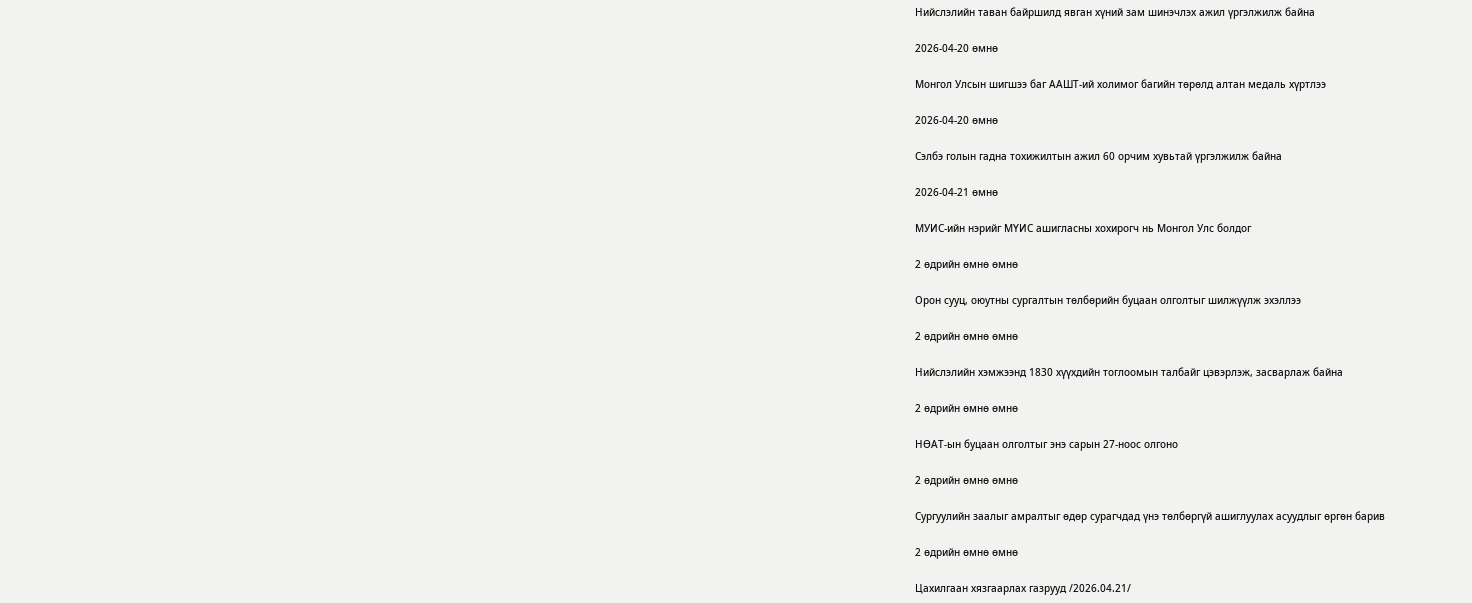Нийслэлийн таван байршилд явган хүний зам шинэчлэх ажил үргэлжилж байна

2026-04-20 өмнө

Монгол Улсын шигшээ баг ААШТ-ий холимог багийн төрөлд алтан медаль хүртлээ

2026-04-20 өмнө

Сэлбэ голын гадна тохижилтын ажил 60 орчим хувьтай үргэлжилж байна

2026-04-21 өмнө

МУИС-ийн нэрийг МҮИС ашигласны хохирогч нь Монгол Улс болдог

2 өдрийн өмнө өмнө

Орон сууц, оюутны сургалтын төлбөрийн буцаан олголтыг шилжүүлж эхэллээ

2 өдрийн өмнө өмнө

Нийслэлийн хэмжээнд 1830 хүүхдийн тоглоомын талбайг цэвэрлэж, засварлаж байна

2 өдрийн өмнө өмнө

НӨАТ-ын буцаан олголтыг энэ сарын 27-ноос олгоно

2 өдрийн өмнө өмнө

Сургуулийн заалыг амралтыг өдөр сурагчдад үнэ төлбөргүй ашиглуулах асуудлыг өргөн барив

2 өдрийн өмнө өмнө

Цахилгаан хязгаарлах газрууд /2026.04.21/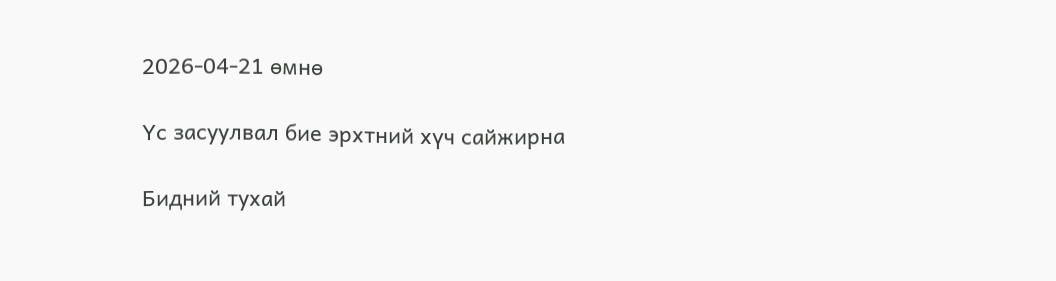2026-04-21 өмнө

Үс засуулвал бие эрхтний хүч сайжирна

Бидний тухай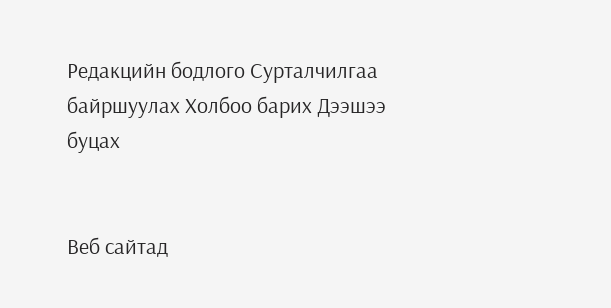Редакцийн бодлого Сурталчилгаа байршуулах Холбоо барих Дээшээ буцах


Веб сайтад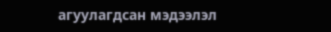агуулагдсан мэдээлэл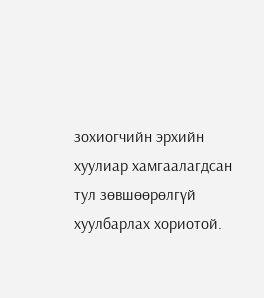зохиогчийн эрхийн хуулиар хамгаалагдсан тул зөвшөөрөлгүй хуулбарлах хориотой.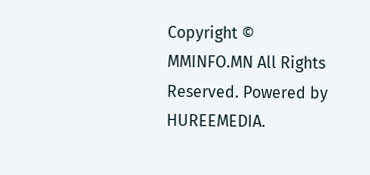Copyright © MMINFO.MN All Rights Reserved. Powered by HUREEMEDIA.